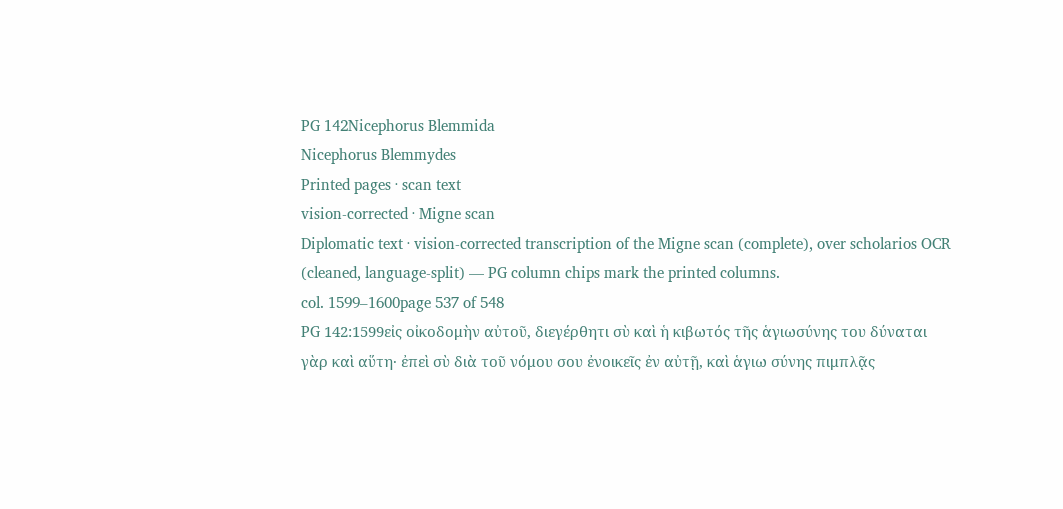PG 142Nicephorus Blemmida
Nicephorus Blemmydes
Printed pages · scan text
vision-corrected · Migne scan
Diplomatic text · vision-corrected transcription of the Migne scan (complete), over scholarios OCR (cleaned, language-split) — PG column chips mark the printed columns.
col. 1599–1600page 537 of 548
PG 142:1599εἰς οἰκοδομὴν αὐτοῦ, διεγέρθητι σὺ καὶ ἡ κιβωτός τῆς ἁγιωσύνης του δύναται γὰρ καὶ αὕτη· ἐπεὶ σὺ διὰ τοῦ νόμου σου ἐνοικεῖς ἐν αὐτῇ, καὶ ἁγιω σύνης πιμπλᾷς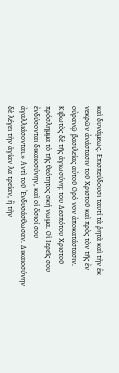καὶ δυνάμεως. Επισπεύδουσι ταυτί τὰ ῥητὰ καὶ τὴν ἐκ νεκρῶν ἀνάστασιν τοῦ Χριστοῦ καὶ πρὸς τὸν τῆς ἐν οὐρανῷ βασιλείας αὐτοῦ Ορό νον ἀποκατάστασιν. Κιβωτὸς δὲ τῆς ἁγιωσύνη: του Δεσπότου Χριστοῦ πρόσλημμα τὸ τῆς θεότητος σκή νωμα. Οἱ Ιερεῖς σου ἐνδύσονται δικαιοσύνην, καὶ οἱ ὅσιοί σου ἀγαλλιάσονται.» Αντὶ τοῦ Ἐνδυσάσθωσαν. Δικαιοσύνην δὲ λέγει τὴν ἁγίαν λα τρείαν, ἢ τὴν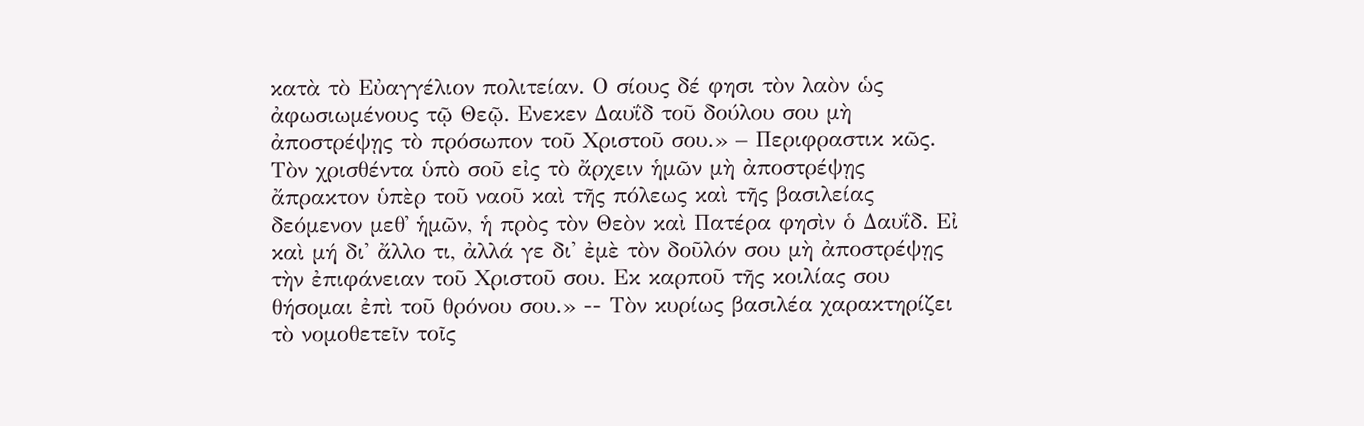κατὰ τὸ Εὐαγγέλιον πολιτείαν. Ο σίους δέ φησι τὸν λαὸν ὡς ἀφωσιωμένους τῷ Θεῷ. Ενεκεν Δαυΐδ τοῦ δούλου σου μὴ ἀποστρέψῃς τὸ πρόσωπον τοῦ Χριστοῦ σου.» – Περιφραστικ κῶς. Τὸν χρισθέντα ὑπὸ σοῦ εἰς τὸ ἄρχειν ἡμῶν μὴ ἀποστρέψῃς ἄπρακτον ὑπὲρ τοῦ ναοῦ καὶ τῆς πόλεως καὶ τῆς βασιλείας δεόμενον μεθ᾿ ἡμῶν, ἡ πρὸς τὸν Θεὸν καὶ Πατέρα φησὶν ὁ Δαυΐδ. Εἰ καὶ μή δι' ἄλλο τι, ἀλλά γε δι' ἐμὲ τὸν δοῦλόν σου μὴ ἀποστρέψῃς τὴν ἐπιφάνειαν τοῦ Χριστοῦ σου. Εκ καρποῦ τῆς κοιλίας σου θήσομαι ἐπὶ τοῦ θρόνου σου.» -- Τὸν κυρίως βασιλέα χαρακτηρίζει τὸ νομοθετεῖν τοῖς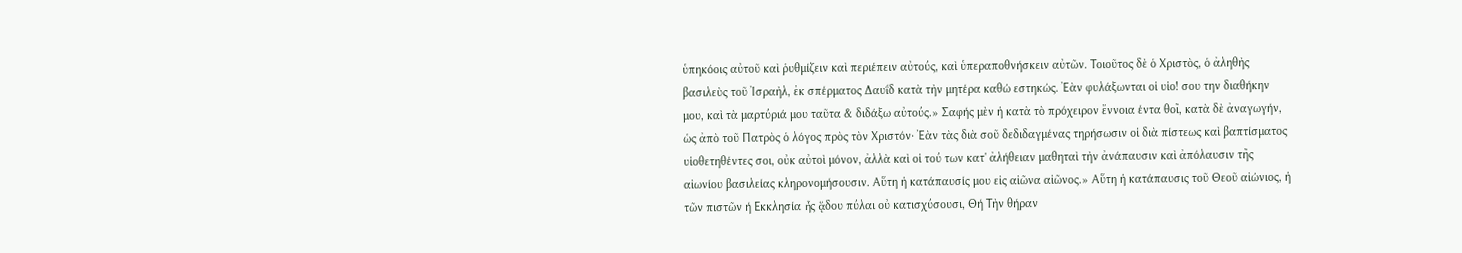ὑπηκόοις αὐτοῦ καὶ ῥυθμίζειν καὶ περιέπειν αὐτούς, καὶ ὑπεραποθνήσκειν αὐτῶν. Τοιοῦτος δὲ ὁ Χριστὸς, ὁ ἀληθὴς βασιλεὺς τοῦ Ἰσραὴλ, ἐκ σπέρματος Δαυΐδ κατὰ τὴν μητέρα καθώ εστηκώς. Ἐὰν φυλάξωνται οἱ υἱο! σου την διαθήκην μου, καὶ τὰ μαρτύριά μου ταῦτα & διδάξω αὐτούς.» Σαφής μὲν ἡ κατὰ τὸ πρόχειρον ἔννοια έντα θοῖ, κατὰ δὲ ἀναγωγήν, ὡς ἀπὸ τοῦ Πατρὸς ὁ λόγος πρὸς τὸν Χριστόν· Ἐὰν τὰς διὰ σοῦ δεδιδαγμένας τηρήσωσιν οἱ διὰ πίστεως καὶ βαπτίσματος υἱοθετηθέντες σοι, οὐκ αὐτοὶ μόνον, ἀλλὰ καὶ οἱ τού των κατ' ἀλήθειαν μαθηταὶ τὴν ἀνάπαυσιν καὶ ἀπόλαυσιν τῆς αἰωνίου βασιλείας κληρονομήσουσιν. Αὕτη ἡ κατάπαυσίς μου εἰς αἰῶνα αἰῶνος.» Αὕτη ἡ κατάπαυσις τοῦ Θεοῦ αἰώνιος, ἡ τῶν πιστῶν ή Εκκλησία ἧς ᾅδου πύλαι οὐ κατισχύσουσι, Θή Τὴν θήραν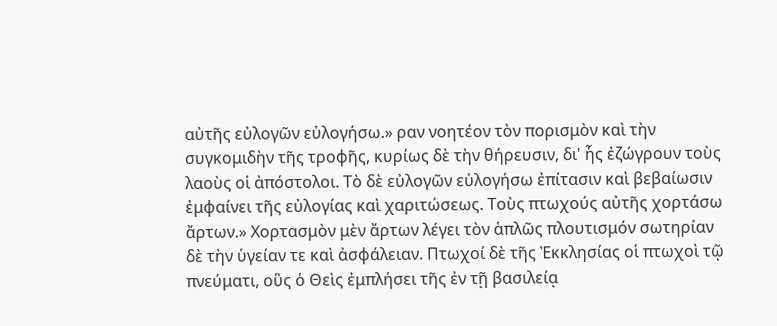αὐτῆς εὐλογῶν εὐλογήσω.» ραν νοητέον τὸν πορισμὸν καὶ τὴν συγκομιδὴν τῆς τροφῆς, κυρίως δὲ τὴν θήρευσιν, δι' ἧς ἐζώγρουν τοὺς λαοὺς οἱ ἀπόστολοι. Τὸ δὲ εὐλογῶν εὐλογήσω ἐπίτασιν καὶ βεβαίωσιν ἐμφαίνει τῆς εὐλογίας καὶ χαριτώσεως. Τοὺς πτωχούς αὐτῆς χορτάσω ἄρτων.» Χορτασμὸν μὲν ἄρτων λέγει τὸν ἁπλῶς πλουτισμόν σωτηρίαν δὲ τὴν ὑγείαν τε καὶ ἀσφάλειαν. Πτωχοί δὲ τῆς Ἐκκλησίας οἱ πτωχοὶ τῷ πνεύματι, οὓς ὁ Θεὶς ἐμπλήσει τῆς ἐν τῇ βασιλείᾳ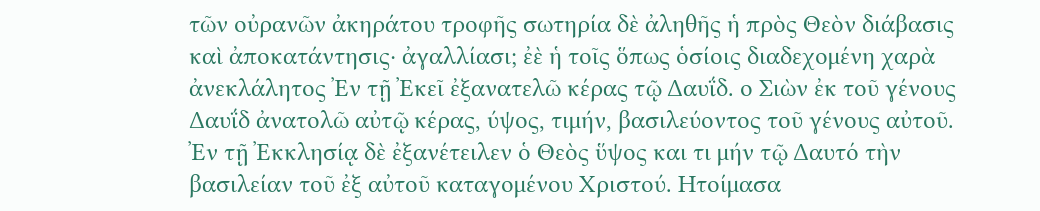τῶν οὐρανῶν ἀκηράτου τροφῆς σωτηρία δὲ ἀληθῆς ἡ πρὸς Θεὸν διάβασις καὶ ἀποκατάντησις· ἀγαλλίασι; ἐὲ ἡ τοῖς ὅπως ὁσίοις διαδεχομένη χαρὰ ἀνεκλάλητος Ἐν τῇ Ἐκεῖ ἐξανατελῶ κέρας τῷ Δαυΐδ. ο Σιὼν ἐκ τοῦ γένους Δαυΐδ ἀνατολῶ αὐτῷ κέρας, ύψος, τιμήν, βασιλεύοντος τοῦ γένους αὐτοῦ. Ἐν τῇ Ἐκκλησίᾳ δὲ ἐξανέτειλεν ὁ Θεὸς ὕψος και τι μήν τῷ Δαυτό τὴν βασιλείαν τοῦ ἐξ αὐτοῦ καταγομένου Χριστού. Ητοίμασα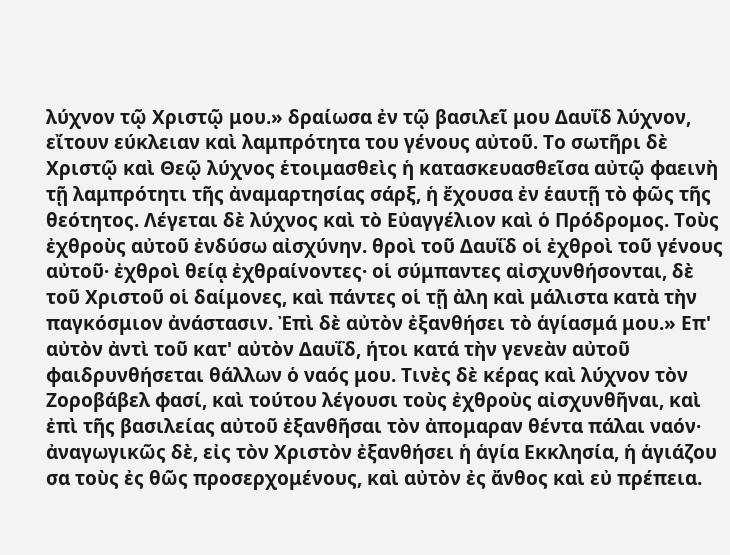λύχνον τῷ Χριστῷ μου.» δραίωσα ἐν τῷ βασιλεῖ μου Δαυΐδ λύχνον, εἴτουν εύκλειαν καὶ λαμπρότητα του γένους αὐτοῦ. Το σωτῆρι δὲ Χριστῷ καὶ Θεῷ λύχνος ἑτοιμασθεὶς ἡ κατασκευασθεῖσα αὐτῷ φαεινὴ τῇ λαμπρότητι τῆς ἀναμαρτησίας σάρξ, ἡ ἔχουσα ἐν ἑαυτῇ τὸ φῶς τῆς θεότητος. Λέγεται δὲ λύχνος καὶ τὸ Εὐαγγέλιον καὶ ὁ Πρόδρομος. Τοὺς ἐχθροὺς αὐτοῦ ἐνδύσω αἰσχύνην. θροὶ τοῦ Δαυΐδ οἱ ἐχθροὶ τοῦ γένους αὐτοῦ· ἐχθροὶ θείᾳ ἐχθραίνοντες· οἱ σύμπαντες αἰσχυνθήσονται, δὲ τοῦ Χριστοῦ οἱ δαίμονες, καὶ πάντες οἱ τῇ ἀλη καὶ μάλιστα κατὰ τὴν παγκόσμιον ἀνάστασιν. Ἐπὶ δὲ αὐτὸν ἐξανθήσει τὸ ἁγίασμά μου.» Επ' αὐτὸν ἀντὶ τοῦ κατ' αὐτὸν Δαυΐδ, ήτοι κατά τὴν γενεὰν αὐτοῦ φαιδρυνθήσεται θάλλων ὁ ναός μου. Τινὲς δὲ κέρας καὶ λύχνον τὸν Ζοροβάβελ φασί, καὶ τούτου λέγουσι τοὺς ἐχθροὺς αἰσχυνθῆναι, καὶ ἐπὶ τῆς βασιλείας αὐτοῦ ἐξανθῆσαι τὸν ἀπομαραν θέντα πάλαι ναόν· ἀναγωγικῶς δὲ, εἰς τὸν Χριστὸν ἐξανθήσει ἡ ἁγία Εκκλησία, ἡ ἁγιάζου σα τοὺς ἐς θῶς προσερχομένους, καὶ αὐτὸν ἐς ἄνθος καὶ εὐ πρέπεια.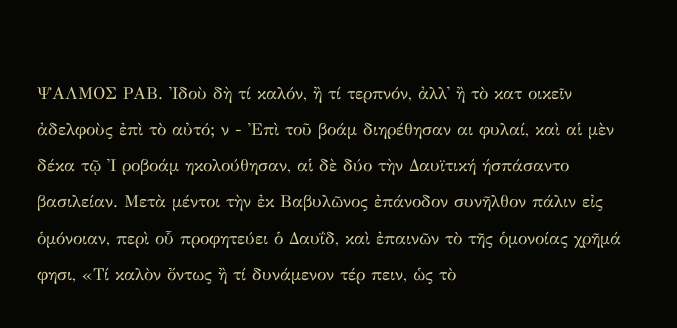ΨΑΛΜΟΣ ΡΑΒ. Ἰδοὺ δὴ τί καλόν, ἢ τί τερπνόν, ἀλλ᾽ ἢ τὸ κατ οικεῖν ἀδελφοὺς ἐπὶ τὸ αὐτό; ν - Ἐπὶ τοῦ βοάμ διηρέθησαν αι φυλαί, καὶ αἱ μὲν δέκα τῷ Ἰ ροβοάμ ηκολούθησαν, αἱ δὲ δύο τὴν Δαυϊτική ήσπάσαντο βασιλείαν. Μετὰ μέντοι τὴν ἐκ Βαβυλῶνος ἐπάνοδον συνῆλθον πάλιν εἰς ὁμόνοιαν, περὶ οὗ προφητεύει ὁ Δαυΐδ, καὶ ἐπαινῶν τὸ τῆς ὁμονοίας χρῆμά φησι, «Τί καλὸν ὄντως ἢ τί δυνάμενον τέρ πειν, ὡς τὸ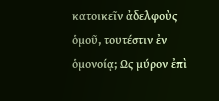κατοικεῖν ἀδελφοὺς ὁμοῦ, τουτέστιν ἐν ὁμονοίᾳ; Ως μύρον ἐπὶ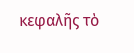κεφαλῆς τὸ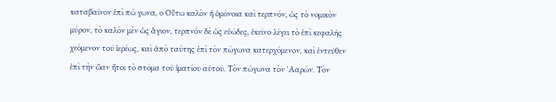καταβαῖνον ἐπὶ πώ γωνα, ο Οὕτω καλὸν ἡ ὁμόνοια καὶ τερπνόν, ὡς τὸ νομικὸν μύρον, τὸ καλὸν μὲν ὡς ἅγιον, τερπνόν δὲ ὡς εὐῶδες, ἐκεῖνο λέγει τὸ ἐπὶ κεφαλῆς χεόμενον τοῦ ἱερέως, καὶ ἀπὸ ταύτης ἐπὶ τὸν πώγωνα κατερχόμενον, καὶ ἐντεῦθεν ἐπὶ τὴν ὤαν ἤτοι τὸ στόμα τοῦ ἱματίου αὐτοῦ. Τὸν πώγωνα τὸν 'Ααρών. Τὸν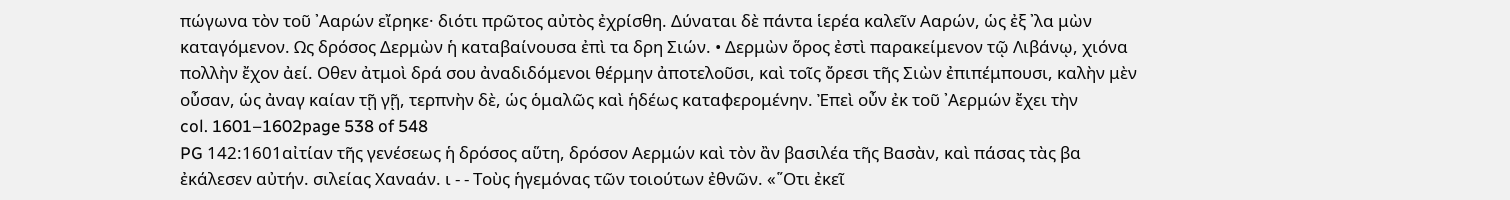πώγωνα τὸν τοῦ ᾿Ααρών εἴρηκε· διότι πρῶτος αὐτὸς ἐχρίσθη. Δύναται δὲ πάντα ἱερέα καλεῖν Ααρών, ὡς ἐξ ᾿λα μὼν καταγόμενον. Ως δρόσος Δερμὼν ἡ καταβαίνουσα ἐπὶ τα δρη Σιών. • Δερμὼν ὅρος ἐστὶ παρακείμενον τῷ Λιβάνῳ, χιόνα πολλὴν ἔχον ἀεί. Οθεν ἀτμοὶ δρά σου ἀναδιδόμενοι θέρμην ἀποτελοῦσι, καὶ τοῖς ὄρεσι τῆς Σιὼν ἐπιπέμπουσι, καλὴν μὲν οὖσαν, ὡς ἀναγ καίαν τῇ γῇ, τερπνὴν δὲ, ὡς ὁμαλῶς καὶ ἡδέως καταφερομένην. Ἐπεὶ οὖν ἐκ τοῦ ᾿Αερμών ἔχει τὴν
col. 1601–1602page 538 of 548
PG 142:1601αἰτίαν τῆς γενέσεως ἡ δρόσος αὕτη, δρόσον Αερμών καὶ τὸν ἂν βασιλέα τῆς Βασὰν, καὶ πάσας τὰς βα ἐκάλεσεν αὐτήν. σιλείας Χαναάν. ι - - Τοὺς ἡγεμόνας τῶν τοιούτων ἐθνῶν. «῞Οτι ἐκεῖ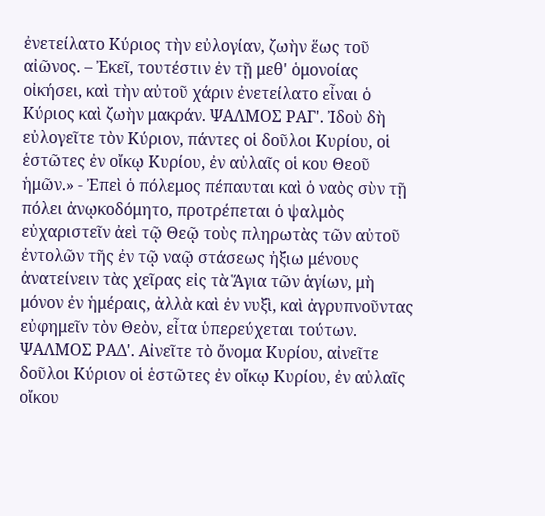ἐνετείλατο Κύριος τὴν εὐλογίαν, ζωὴν ἕως τοῦ αἰῶνος. – Ἐκεῖ, τουτέστιν ἐν τῇ μεθ' ὁμονοίας οἰκήσει, καὶ τὴν αὐτοῦ χάριν ἐνετείλατο εἶναι ὁ Κύριος καὶ ζωὴν μακράν. ΨΑΛΜΟΣ ΡΑΓ'. Ἰδοὺ δὴ εὐλογεῖτε τὸν Κύριον, πάντες οἱ δοῦλοι Κυρίου, οἱ ἑστῶτες ἐν οἴκῳ Κυρίου, ἐν αὐλαῖς οἱ κου Θεοῦ ἡμῶν.» - Ἐπεὶ ὁ πόλεμος πέπαυται καὶ ὁ ναὸς σὺν τῇ πόλει ἀνῳκοδόμητο, προτρέπεται ὁ ψαλμὸς εὐχαριστεῖν ἀεὶ τῷ Θεῷ τοὺς πληρωτὰς τῶν αὐτοῦ ἐντολῶν τῆς ἐν τῷ ναῷ στάσεως ἠξιω μένους ἀνατείνειν τὰς χεῖρας εἰς τὰ Ἅγια τῶν ἁγίων, μὴ μόνον ἐν ἡμέραις, ἀλλὰ καὶ ἐν νυξὶ, καὶ ἀγρυπνοῦντας εὐφημεῖν τὸν Θεὸν, εἶτα ὑπερεύχεται τούτων. ΨΑΛΜΟΣ ΡΑΔ'. Αἰνεῖτε τὸ ὄνομα Κυρίου, αἰνεῖτε δοῦλοι Κύριον οἱ ἑστῶτες ἐν οἴκῳ Κυρίου, ἐν αὐλαῖς οἴκου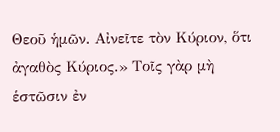Θεοῦ ἡμῶν. Αἰνεῖτε τὸν Κύριον, ὅτι ἀγαθὸς Κύριος.» Τοῖς γὰρ μὴ ἑστῶσιν ἐν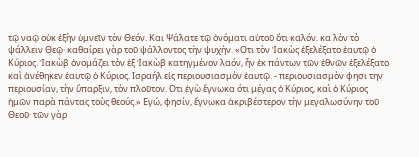τῷ ναῷ οὐκ ἐξὴν ὑμνεῖν τὸν Θεόν. Και Ψάλατε τῷ ὀνόματι αὐτοῦ ὅτι καλόν. κα λὸν τὸ ψάλλειν Θεῷ· καθαίρει γὰρ τοῦ ψάλλοντος τὴν ψυχήν. «Οτι τὸν Ἰακὼς ἐξελέξατο ἑαυτῷ ὁ Κύριος. Ἰακὼβ ὀνομάζει τὸν ἐξ Ἰακὼβ κατηγμένον λαόν, ἦν ἐκ πάντων τῶν ἐθνῶν ἐξελέξατο καὶ ἀνέθηκεν ἑαυτῷ ὁ Κύριος. Ισραήλ εἰς περιουσιασμὸν ἑαυτῷ. - περιουσιασμὸν φησι την περιουσίαν, τὴν ὕπαρξιν, τὸν πλοῦτον. Οτι ἐγὼ ἔγνωκα ότι μέγας ὁ Κύριος, καὶ ὁ Κύριος ἡμῶν παρὰ πάντας τοὺς θεούς.» Εγώ, φησίν, ἔγνωκα ἀκριβέστερον τὴν μεγαλωσύνην τοῦ Θεοῦ· τῶν γὰρ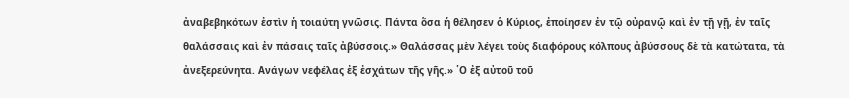ἀναβεβηκότων ἐστὶν ἡ τοιαύτη γνῶσις. Πάντα ὅσα ἡ θέλησεν ὁ Κύριος, ἐποίησεν ἐν τῷ οὐρανῷ καὶ ἐν τῇ γῇ, ἐν ταῖς θαλάσσαις καὶ ἐν πάσαις ταῖς ἀβύσσοις.» Θαλάσσας μὲν λέγει τοὺς διαφόρους κόλπους ἀβύσσους δὲ τὰ κατώτατα, τὰ ἀνεξερεύνητα. Ανάγων νεφέλας ἐξ ἐσχάτων τῆς γῆς.» ῾Ο ἐξ αὐτοῦ τοῦ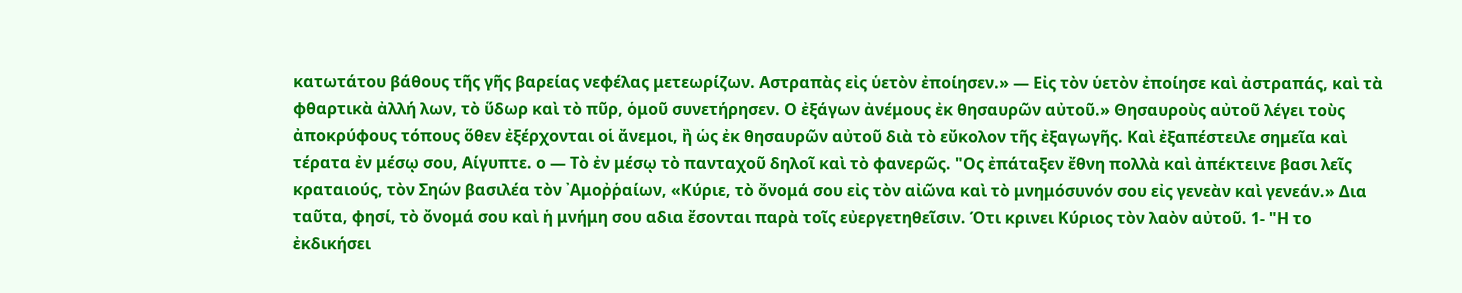κατωτάτου βάθους τῆς γῆς βαρείας νεφέλας μετεωρίζων. Αστραπὰς εἰς ὑετὸν ἐποίησεν.» — Εἰς τὸν ὑετὸν ἐποίησε καὶ ἀστραπάς, καὶ τὰ φθαρτικὰ ἀλλή λων, τὸ ὕδωρ καὶ τὸ πῦρ, ὁμοῦ συνετήρησεν. Ο ἐξάγων ἀνέμους ἐκ θησαυρῶν αὐτοῦ.» Θησαυροὺς αὐτοῦ λέγει τοὺς ἀποκρύφους τόπους ὅθεν ἐξέρχονται οἱ ἄνεμοι, ἢ ὡς ἐκ θησαυρῶν αὐτοῦ διὰ τὸ εὔκολον τῆς ἐξαγωγῆς. Καὶ ἐξαπέστειλε σημεῖα καὶ τέρατα ἐν μέσῳ σου, Αίγυπτε. ο — Τὸ ἐν μέσῳ τὸ πανταχοῦ δηλοῖ καὶ τὸ φανερῶς. "Ος ἐπάταξεν ἔθνη πολλὰ καὶ ἀπέκτεινε βασι λεῖς κραταιούς, τὸν Σηών βασιλέα τὸν ᾿Αμοῤῥαίων, «Κύριε, τὸ ὄνομά σου εἰς τὸν αἰῶνα καὶ τὸ μνημόσυνόν σου εἰς γενεὰν καὶ γενεάν.» Δια ταῦτα, φησί, τὸ ὄνομά σου καὶ ἡ μνήμη σου αδια ἔσονται παρὰ τοῖς εὐεργετηθεῖσιν. Ότι κρινει Κύριος τὸν λαὸν αὐτοῦ. 1- "Η το ἐκδικήσει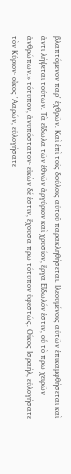βλαπτόμενον παρ' ἐχθρῶν. Καὶ ἐπὶ τοῖς δούλοις αὐτοῦ παρακληθήσεται. Ιλεουμένοις αὐτῶν ἐπικαμφθήσεται καὶ ἀντι λήψεται τούτων. Τὰ εἴδωλα τῶν ἐθνῶν ἀργύριον καὶ χρυσίον, ἔργα Εἴδωλόν ἐστιν, οὗ τὸ πρω χειρῶν ἀνθρώπων.» τότυπον, ἀνυπόστατον· εἰκὼν δέ ἐστιν, ἔχουσα πρω τότυπον ὑφεστώς. Οίκος Ισραήλ, εὐλογήσατε τὸν Κύριον· οἶκος 'Ααρών, εὐλογήσατε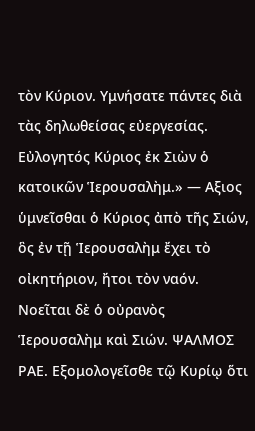τὸν Κύριον. Υμνήσατε πάντες διὰ τὰς δηλωθείσας εὐεργεσίας. Εὐλογητός Κύριος ἐκ Σιὼν ὁ κατοικῶν Ἱερουσαλὴμ.» — Αξιος ὑμνεῖσθαι ὁ Κύριος ἀπὸ τῆς Σιών, ὃς ἐν τῇ Ἱερουσαλὴμ ἔχει τὸ οἰκητήριον, ἤτοι τὸν ναόν. Νοεῖται δὲ ὁ οὐρανὸς Ἱερουσαλὴμ καὶ Σιών. ΨΑΛΜΟΣ ΡΑΕ. Εξομολογεῖσθε τῷ Κυρίῳ ὅτι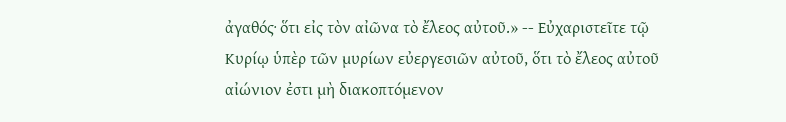ἀγαθός· ὅτι εἰς τὸν αἰῶνα τὸ ἔλεος αὐτοῦ.» -- Εὐχαριστεῖτε τῷ Κυρίῳ ὑπὲρ τῶν μυρίων εὐεργεσιῶν αὐτοῦ, ὅτι τὸ ἔλεος αὐτοῦ αἰώνιον ἐστι μὴ διακοπτόμενον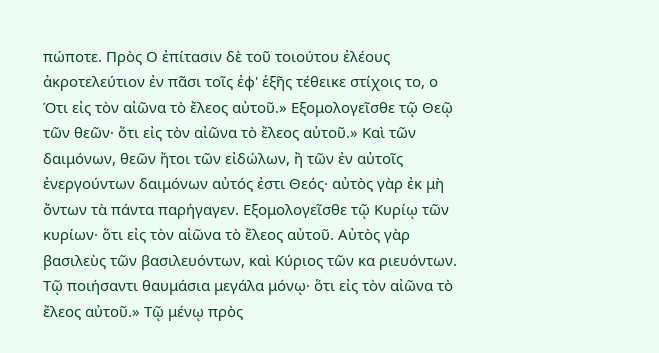πώποτε. Πρὸς Ο ἐπίτασιν δὲ τοῦ τοιούτου ἐλέους ἀκροτελεύτιον ἐν πᾶσι τοῖς ἐφ' ἑξῆς τέθεικε στίχοις το, ο Ότι εἰς τὸν αἰῶνα τὸ ἔλεος αὐτοῦ.» Εξομολογεῖσθε τῷ Θεῷ τῶν θεῶν· ὅτι εἰς τὸν αἰῶνα τὸ ἔλεος αὐτοῦ.» Καὶ τῶν δαιμόνων, θεῶν ἤτοι τῶν εἰδώλων, ἢ τῶν ἐν αὐτοῖς ἐνεργούντων δαιμόνων αὐτός ἐστι Θεός· αὐτὸς γὰρ ἐκ μὴ ὄντων τὰ πάντα παρήγαγεν. Εξομολογεῖσθε τῷ Κυρίῳ τῶν κυρίων· ὅτι εἰς τὸν αἰῶνα τὸ ἔλεος αὐτοῦ. Αὐτὸς γὰρ βασιλεὺς τῶν βασιλευόντων, καὶ Κύριος τῶν κα ριευόντων. Τῷ ποιήσαντι θαυμάσια μεγάλα μόνῳ· ὅτι εἰς τὸν αἰῶνα τὸ ἔλεος αὐτοῦ.» Τῷ μένῳ πρὸς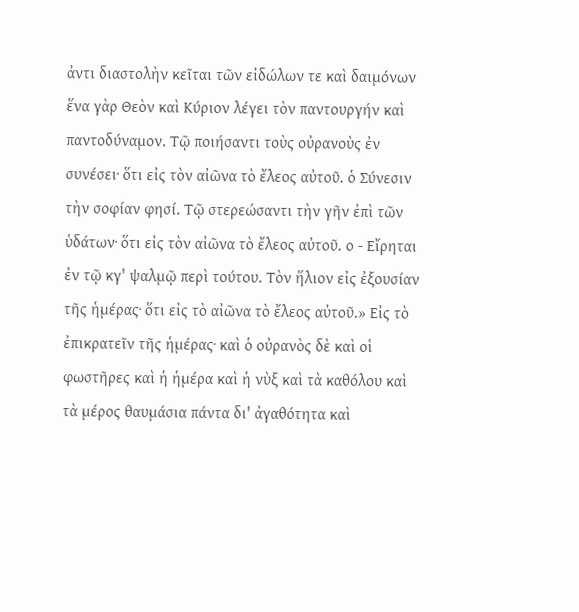ἀντι διαστολὴν κεῖται τῶν εἰδώλων τε καὶ δαιμόνων ἕνα γὰρ Θεὸν καὶ Κύριον λέγει τὸν παντουργήν καὶ παντοδύναμον. Τῷ ποιήσαντι τοὺς οὐρανοὺς ἐν συνέσει· ὅτι εἰς τὸν αἰῶνα τὸ ἔλεος αὐτοῦ. ὁ Σύνεσιν τὴν σοφίαν φησί. Τῷ στερεώσαντι τὴν γῆν ἐπὶ τῶν ὑδάτων· ὅτι εἰς τὸν αἰῶνα τὸ ἔλεος αὐτοῦ. ο - Εἴρηται ἐν τῷ κγ' ψαλμῷ περὶ τούτου. Τὸν ἥλιον εἰς ἐξουσίαν τῆς ἡμέρας· ὅτι εἰς τὸ αἰῶνα τὸ ἔλεος αὐτοῦ.» Εἰς τὸ ἐπικρατεῖν τῆς ἡμέρας· καὶ ὁ οὐρανὸς δὲ καὶ οἱ φωστῆρες καὶ ἡ ἡμέρα καὶ ἡ νὺξ καὶ τὰ καθόλου καὶ τὰ μέρος θαυμάσια πάντα δι' ἀγαθότητα καὶ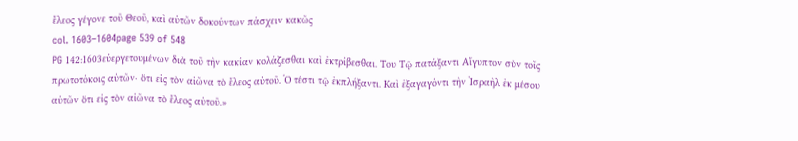ἔλεος γέγονε τοῦ Θεοῦ, καὶ αὐτῶν δοκούντων πάσχειν κακῶς
col. 1603–1604page 539 of 548
PG 142:1603εὐεργετουμένων διὰ τοῦ τὴν κακίαν κολάζεσθαι καὶ ἐκτρίβεσθαι. Του Τῷ πατάξαντι Αἴγυπτον σὺν τοῖς πρωτοτόκοις αὐτῶν· ὅτι εἰς τὸν αἰῶνα τὸ ἔλεος αὐτοῦ. Ὁ τέστι τῷ ἐκπλήξαντι. Καὶ ἐξαγαγόντι τὴν Ἰσραὴλ ἐκ μέσου αὐτῶν ὅτι εἰς τὸν αἰῶνα τὸ ἔλεος αὐτοῦ.»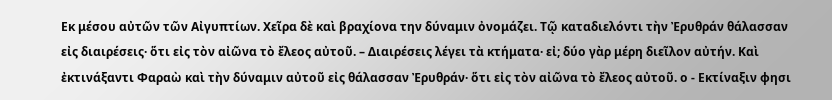Εκ μέσου αὐτῶν τῶν Αἰγυπτίων. Χεῖρα δὲ καὶ βραχίονα την δύναμιν ὀνομάζει. Τῷ καταδιελόντι τὴν Ἐρυθράν θάλασσαν εἰς διαιρέσεις· ὅτι εἰς τὸν αἰῶνα τὸ ἔλεος αὐτοῦ. – Διαιρέσεις λέγει τὰ κτήματα· εἰ; δύο γὰρ μέρη διεῖλον αὐτήν. Καὶ ἐκτινάξαντι Φαραὼ καὶ τὴν δύναμιν αὐτοῦ εἰς θάλασσαν Ἐρυθράν· ὅτι εἰς τὸν αἰῶνα τὸ ἔλεος αὐτοῦ. ο - Εκτίναξιν φησι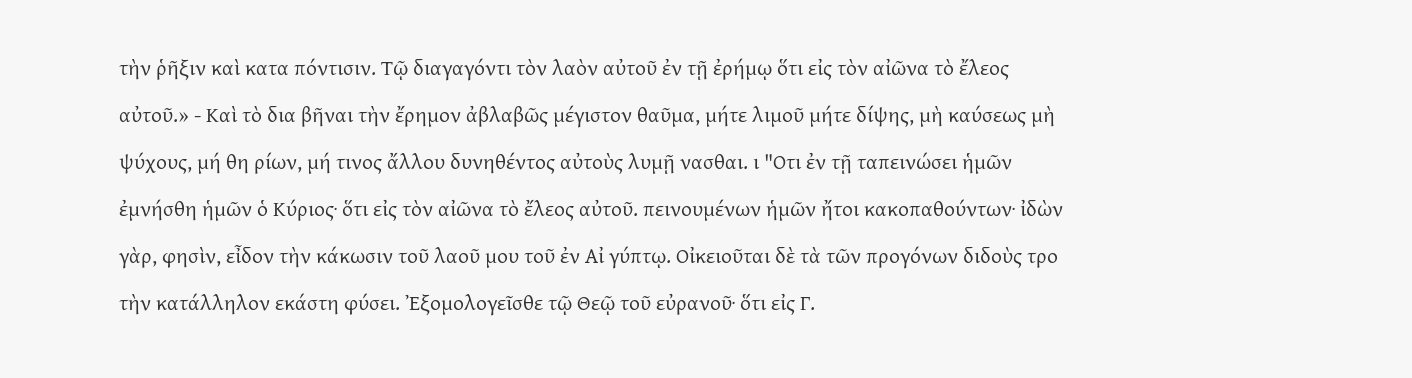τὴν ῥῆξιν καὶ κατα πόντισιν. Τῷ διαγαγόντι τὸν λαὸν αὐτοῦ ἐν τῇ ἐρήμῳ ὅτι εἰς τὸν αἰῶνα τὸ ἔλεος αὐτοῦ.» - Καὶ τὸ δια βῆναι τὴν ἔρημον ἀβλαβῶς μέγιστον θαῦμα, μήτε λιμοῦ μήτε δίψης, μὴ καύσεως μὴ ψύχους, μή θη ρίων, μή τινος ἄλλου δυνηθέντος αὐτοὺς λυμῇ νασθαι. ι "Οτι ἐν τῇ ταπεινώσει ἡμῶν ἐμνήσθη ἡμῶν ὁ Κύριος· ὅτι εἰς τὸν αἰῶνα τὸ ἔλεος αὐτοῦ. πεινουμένων ἡμῶν ἤτοι κακοπαθούντων· ἰδὼν γὰρ, φησὶν, εἶδον τὴν κάκωσιν τοῦ λαοῦ μου τοῦ ἐν Αἰ γύπτῳ. Οἰκειοῦται δὲ τὰ τῶν προγόνων διδοὺς τρο τὴν κατάλληλον εκάστη φύσει. Ἐξομολογεῖσθε τῷ Θεῷ τοῦ εὐρανοῦ· ὅτι εἰς Γ.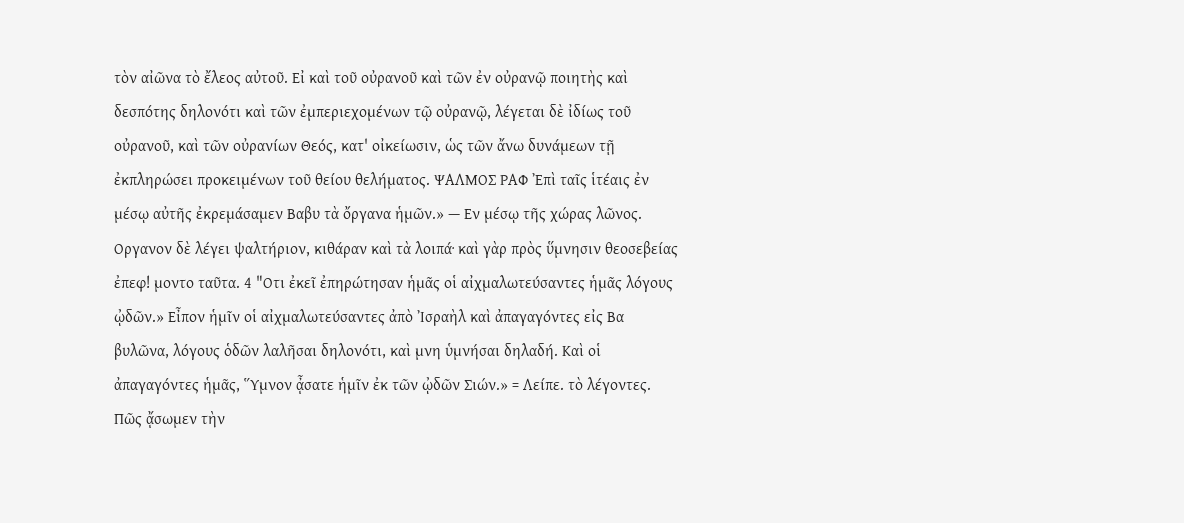τὸν αἰῶνα τὸ ἔλεος αὐτοῦ. Εἰ καὶ τοῦ οὐρανοῦ καὶ τῶν ἐν οὐρανῷ ποιητὴς καὶ δεσπότης δηλονότι καὶ τῶν ἐμπεριεχομένων τῷ οὐρανῷ, λέγεται δὲ ἰδίως τοῦ οὐρανοῦ, καὶ τῶν οὐρανίων Θεός, κατ' οἰκείωσιν, ὡς τῶν ἄνω δυνάμεων τῇ ἐκπληρώσει προκειμένων τοῦ θείου θελήματος. ΨΑΛΜΟΣ ΡΑΦ Ἐπὶ ταῖς ἱτέαις ἐν μέσῳ αὐτῆς ἐκρεμάσαμεν Βαβυ τὰ ὄργανα ἡμῶν.» — Εν μέσῳ τῆς χώρας λῶνος. Οργανον δὲ λέγει ψαλτήριον, κιθάραν καὶ τὰ λοιπά· καὶ γὰρ πρὸς ὕμνησιν θεοσεβείας ἐπεφ! μοντο ταῦτα. 4 "Οτι ἐκεῖ ἐπηρώτησαν ἡμᾶς οἱ αἰχμαλωτεύσαντες ἡμᾶς λόγους ᾠδῶν.» Εἶπον ἡμῖν οἱ αἰχμαλωτεύσαντες ἀπὸ Ἰσραὴλ καὶ ἀπαγαγόντες εἰς Βα βυλῶνα, λόγους ὁδῶν λαλῆσαι δηλονότι, καὶ μνη ὑμνήσαι δηλαδή. Καὶ οἱ ἀπαγαγόντες ἡμᾶς, Ὕμνον ᾆσατε ἡμῖν ἐκ τῶν ᾠδῶν Σιών.» = Λείπε. τὸ λέγοντες. Πῶς ᾄσωμεν τὴν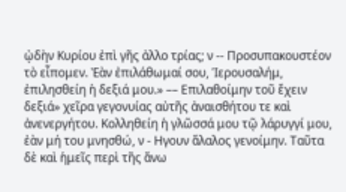ᾠδὴν Κυρίου ἐπὶ γῆς ἀλλο τρίας; ν -- Προσυπακουστέον τὸ εἶπομεν. Ἐὰν ἐπιλάθωμαί σου, Ἱερουσαλήμ, ἐπιλησθείη ἡ δεξιά μου.» –– Επιλαθοίμην τοῦ ἔχειν δεξιά» χεῖρα γεγονυίας αὐτῆς ἀναισθήτου τε καὶ ἀνενεργήτου. Κολληθείη ἡ γλῶσσά μου τῷ λάρυγγί μου, ἐὰν μή του μνησθώ, ν - Ηγουν ἄλαλος γενοίμην. Ταῦτα δὲ καὶ ἡμεῖς περὶ τῆς ἄνω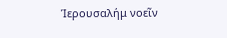Ἱερουσαλήμ νοεῖν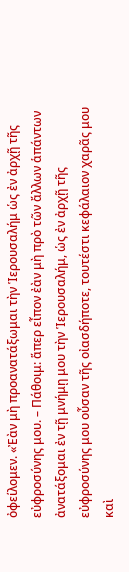ὀφείλομεν. «Ἐὰν μὴ προανατάξωμαι τὴν Ἱερουσαλήμ ὡς ἐν ἀρχῇ τῆς εὐφροσύνης μου. – Πάθοιμ: ἅπερ εἶπον ἐὰν μὴ πρὸ τῶν ἄλλων ἁπάντων ἀνατάξομαι ἐν τῇ μνήμῃ μου τὴν Ἱερουσαλήμ, ὡς ἐν ἀρχῇ τῆς εὐφροσύνης μου οὖσαν τῆς οἰασδήποτε, τουτέστι κεφάλαιον χαρᾶς μου καὶ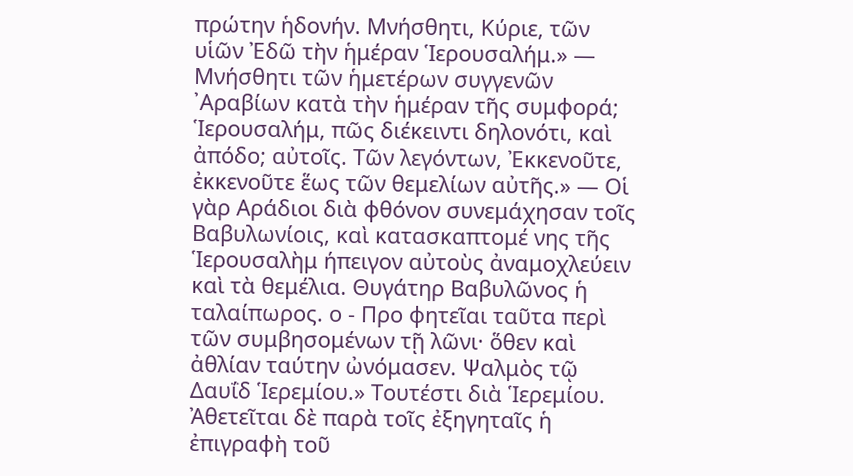πρώτην ἡδονήν. Μνήσθητι, Κύριε, τῶν υἱῶν Ἐδῶ τὴν ἡμέραν Ἱερουσαλήμ.» — Μνήσθητι τῶν ἡμετέρων συγγενῶν ᾿Αραβίων κατὰ τὴν ἡμέραν τῆς συμφορά; Ἱερουσαλήμ, πῶς διέκειντι δηλονότι, καὶ ἀπόδο; αὐτοῖς. Τῶν λεγόντων, Ἐκκενοῦτε, ἐκκενοῦτε ἕως τῶν θεμελίων αὐτῆς.» — Οἱ γὰρ Αράδιοι διὰ φθόνον συνεμάχησαν τοῖς Βαβυλωνίοις, καὶ κατασκαπτομέ νης τῆς Ἱερουσαλὴμ ήπειγον αὐτοὺς ἀναμοχλεύειν καὶ τὰ θεμέλια. Θυγάτηρ Βαβυλῶνος ἡ ταλαίπωρος. ο - Προ φητεῖαι ταῦτα περὶ τῶν συμβησομένων τῇ λῶνι· ὅθεν καὶ ἀθλίαν ταύτην ὠνόμασεν. Ψαλμὸς τῷ Δαυΐδ Ἱερεμίου.» Τουτέστι διὰ Ἱερεμίου. Ἀθετεῖται δὲ παρὰ τοῖς ἐξηγηταῖς ἡ ἐπιγραφὴ τοῦ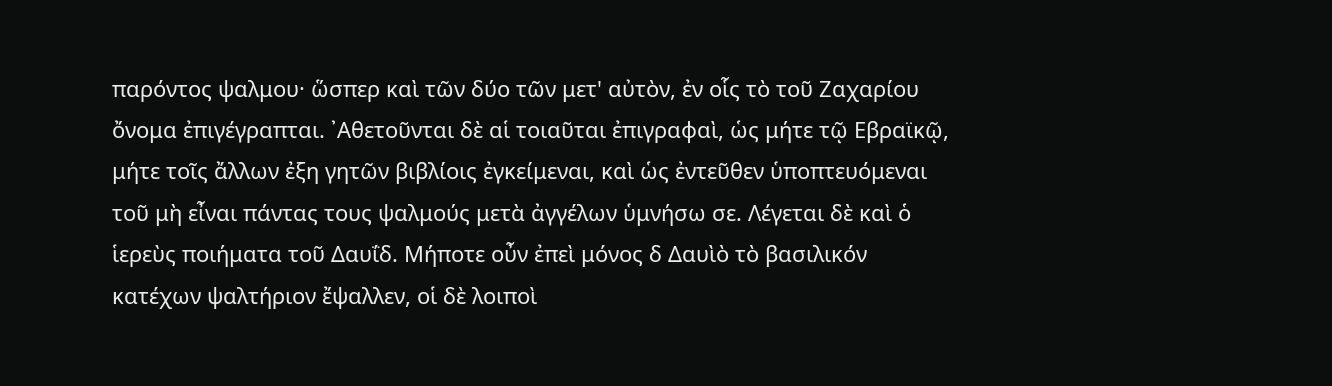παρόντος ψαλμου· ὥσπερ καὶ τῶν δύο τῶν μετ' αὐτὸν, ἐν οἷς τὸ τοῦ Ζαχαρίου ὄνομα ἐπιγέγραπται. ᾿Αθετοῦνται δὲ αἱ τοιαῦται ἐπιγραφαὶ, ὡς μήτε τῷ Εβραϊκῷ, μήτε τοῖς ἄλλων ἐξη γητῶν βιβλίοις ἐγκείμεναι, καὶ ὡς ἐντεῦθεν ὑποπτευόμεναι τοῦ μὴ εἶναι πάντας τους ψαλμούς μετὰ ἀγγέλων ὑμνήσω σε. Λέγεται δὲ καὶ ὁ ἱερεὺς ποιήματα τοῦ Δαυΐδ. Μήποτε οὖν ἐπεὶ μόνος δ Δαυὶὸ τὸ βασιλικόν κατέχων ψαλτήριον ἔψαλλεν, οἱ δὲ λοιποὶ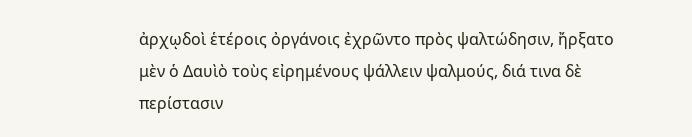ἀρχῳδοὶ ἑτέροις ὀργάνοις ἐχρῶντο πρὸς ψαλτώδησιν, ἤρξατο μὲν ὁ Δαυὶὸ τοὺς εἰρημένους ψάλλειν ψαλμούς, διά τινα δὲ περίστασιν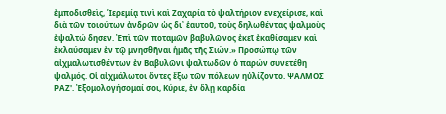ἐμποδισθεὶς, Ἱερεμίᾳ τινὶ καὶ Ζαχαρία τὸ ψαλτήριον ενεχείρισε, καὶ διὰ τῶν τοιούτων ἀνδρῶν ὡς δι᾿ ἑαυτοῦ, τοὺς δηλωθέντας ψαλμοὺς ἐψαλτώ δησεν. Ἐπὶ τῶν ποταμῶν βαβυλῶνος ἐκεῖ ἐκαθίσαμεν καὶ ἐκλαύσαμεν ἐν τῷ μνησθῆναι ἡμᾶς τῆς Σιών.» Προσώπῳ τῶν αἰχμαλωτισθέντων ἐν Βαβυλῶνι ψαλτωδῶν ὁ παρών συνετέθη ψαλμός. Οἱ αἰχμάλωτοι ὄντες ἔξω τῶν πόλεων ηὐλίζοντο. ΨΑΛΜΟΣ ΡΑΖ'. Ἐξομολογήσομαί σοι, Κύριε, ἐν ὅλῃ καρδία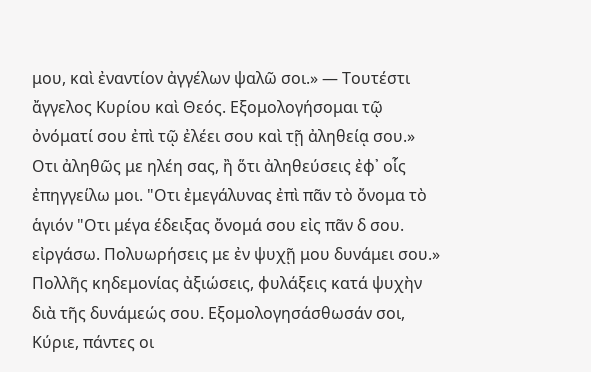μου, καὶ ἐναντίον ἀγγέλων ψαλῶ σοι.» — Τουτέστι ἄγγελος Κυρίου καὶ Θεός. Εξομολογήσομαι τῷ ὀνόματί σου ἐπὶ τῷ ἐλέει σου καὶ τῇ ἀληθείᾳ σου.» Οτι ἀληθῶς με ηλέη σας, ἢ ὅτι ἀληθεύσεις ἐφ᾽ οἷς ἐπηγγείλω μοι. "Οτι ἐμεγάλυνας ἐπὶ πᾶν τὸ ὄνομα τὸ ἁγιόν "Οτι μέγα έδειξας ὄνομά σου εἰς πᾶν δ σου. εἰργάσω. Πολυωρήσεις με ἐν ψυχῇ μου δυνάμει σου.» Πολλῆς κηδεμονίας ἀξιώσεις, φυλάξεις κατά ψυχὴν διὰ τῆς δυνάμεώς σου. Εξομολογησάσθωσάν σοι, Κύριε, πάντες οι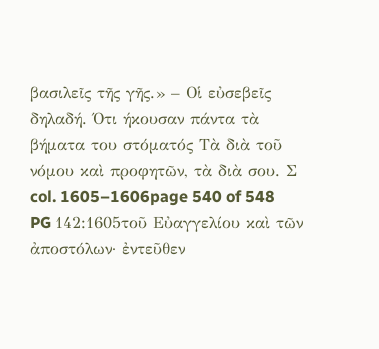βασιλεῖς τῆς γῆς.» – Οἱ εὐσεβεῖς δηλαδή. Ότι ήκουσαν πάντα τὰ βήματα του στόματός Τὰ διὰ τοῦ νόμου καὶ προφητῶν, τὰ διὰ σου. Σ
col. 1605–1606page 540 of 548
PG 142:1605τοῦ Εὐαγγελίου καὶ τῶν ἀποστόλων· ἐντεῦθεν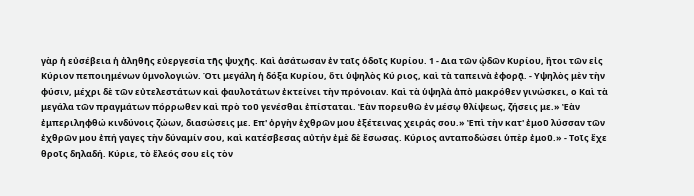γὰρ ἡ εὐσέβεια ἡ ἀληθῆς εὐεργεσία τῆς ψυχῆς. Καὶ ἀσάτωσαν ἐν ταῖς ὁδοῖς Κυρίου. 1 - Δια τῶν ᾠδῶν Κυρίου, ἤτοι τῶν εἰς Κύριον πεποιημένων ὑμνολογιών. Ότι μεγάλη ἡ δόξα Κυρίου, ὅτι ὑψηλὸς Κύ ριος, καὶ τὰ ταπεινὰ ἐφορᾷ. - Υψηλὸς μὲν τὴν φύσιν, μέχρι δὲ τῶν εὐτελεστάτων καὶ φαυλοτάτων ἐκτείνει τὴν πρόνοιαν. Καὶ τὰ ὑψηλὰ ἀπὸ μακρόθεν γινώσκει, ο Καὶ τὰ μεγάλα τῶν πραγμάτων πόρρωθεν καὶ πρὸ τοῦ γενέσθαι ἐπίσταται. Ἐὰν πορευθῶ ἐν μέσῳ θλίψεως, ζήσεις με.» Ἐὰν ἐμπεριληφθώ κινδύνοις ζώων, διασώσεις με. Επ' ὀργὴν ἐχθρῶν μου ἐξέτεινας χειράς σου.» Ἐπὶ τὴν κατ' ἐμοῦ λύσσαν τῶν ἐχθρῶν μου ἐπή γαγες τὴν δύναμίν σου, καὶ κατέσβεσας αὐτήν ἐμὲ δὲ ἔσωσας. Κύριος ανταποδώσει ὑπὲρ ἐμοῦ.» - Τοῖς ἔχε θροῖς δηλαδή. Κύριε, τὸ ἔλεός σου εἰς τὸν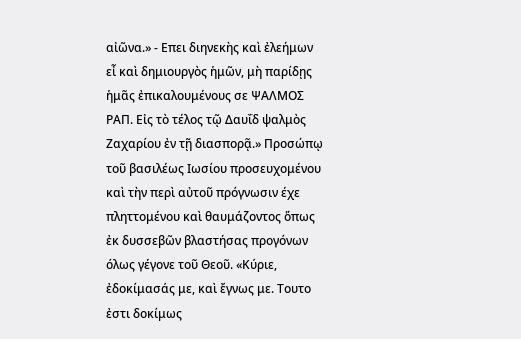αἰῶνα.» - Επει διηνεκὴς καὶ ἐλεήμων εἶ καὶ δημιουργὸς ἡμῶν, μὴ παρίδῃς ἡμᾶς ἐπικαλουμένους σε ΨΑΛΜΟΣ ΡΑΠ. Εἰς τὸ τέλος τῷ Δαυΐδ ψαλμὸς Ζαχαρίου ἐν τῇ διασπορᾷ.» Προσώπῳ τοῦ βασιλέως Ιωσίου προσευχομένου καὶ τὴν περὶ αὐτοῦ πρόγνωσιν έχε πληττομένου καὶ θαυμάζοντος ὅπως ἐκ δυσσεβῶν βλαστήσας προγόνων όλως γέγονε τοῦ Θεοῦ. «Κύριε, ἐδοκίμασάς με, καὶ ἔγνως με. Τουτο ἐστι δοκίμως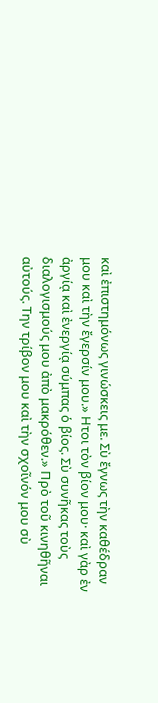καὶ ἐπιστημόνως γινώσκεις με. Σὺ ἔγνως τὴν καθέδραν μου καὶ τὴν ἔγερσίν μου.» Ητοι τὸν βίον μου· καὶ γὰρ ἐν ἀργίᾳ καὶ ἐνεργίᾳ σύμπας ὁ βίος. Σὺ συνῆκας τοὺς διαλογισμούς μου ἀπὸ μακρόθεν.» Πρὸ τοῦ κινηθῆναι αὐτούς. Την τρίβον μου καὶ τὴν σχοῖνόν μου σὺ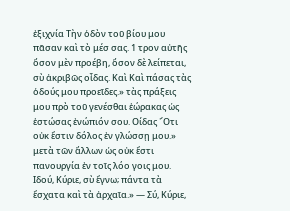ἐξιχνία Τὴν ὁδὸν τοῦ βίου μου πᾶσαν καὶ τὸ μέσ σας. 1 τρον αὐτῆς ὅσον μὲν προέβη, ὅσον δὲ λείπεται, σὺ ἀκριβῶς οἶδας. Καὶ Καὶ πάσας τὰς ὁδούς μου προεῖδες.» τὰς πράξεις μου πρὸ τοῦ γενέσθαι ἑώρακας ὡς ἑστώσας ἐνώπιόν σου. Οίδας ῞Οτι οὐκ ἔστιν δόλος ἐν γλώσσῃ μου.» μετὰ τῶν ἄλλων ὡς οὐκ ἔστι πανουργία ἐν τοῖς λόο γοις μου. Ιδού, Κύριε, σὺ ἔγνω; πάντα τὰ ἔσχατα καὶ τὰ ἀρχαῖα.» — Σύ, Κύριε,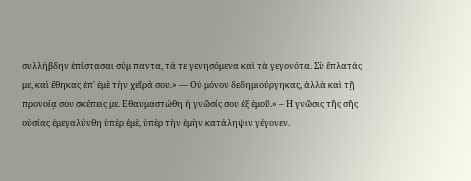συλλήβδην ἐπίστασαι σύμ παντα, τά τε γενησόμενα καὶ τὰ γεγονότα. Σὺ ἔπλατάς με, καὶ ἔθηκας ἐπ' ἐμὲ τὴν χεῖρά σου.» — Οὐ μόνον δεδημιούργηκας, ἀλλὰ καὶ τῇ προνοίᾳ σου σκέπεις με. Εθαυμαστώθη ἡ γνῶσίς σου ἐξ ἐμοῦ.» – Η γνῶσις τῆς σῆς οὐσίας ἐμεγαλύνθη ὑπὲρ ἐμὲ, ὑπὲρ τὴν ἐμὴν κατάληψιν γέγονεν.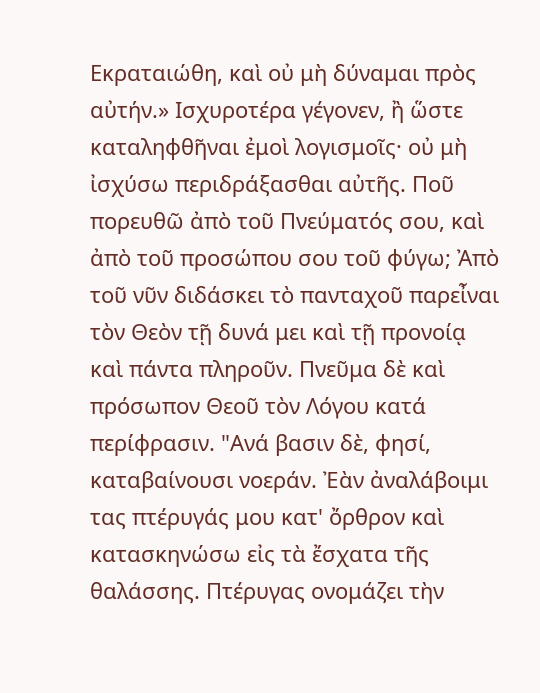Εκραταιώθη, καὶ οὐ μὴ δύναμαι πρὸς αὐτήν.» Ισχυροτέρα γέγονεν, ἢ ὥστε καταληφθῆναι ἐμοὶ λογισμοῖς· οὐ μὴ ἰσχύσω περιδράξασθαι αὐτῆς. Ποῦ πορευθῶ ἀπὸ τοῦ Πνεύματός σου, καὶ ἀπὸ τοῦ προσώπου σου τοῦ φύγω; Ἀπὸ τοῦ νῦν διδάσκει τὸ πανταχοῦ παρεἶναι τὸν Θεὸν τῇ δυνά μει καὶ τῇ προνοίᾳ καὶ πάντα πληροῦν. Πνεῦμα δὲ καὶ πρόσωπον Θεοῦ τὸν Λόγου κατά περίφρασιν. "Ανά βασιν δὲ, φησί, καταβαίνουσι νοεράν. Ἐὰν ἀναλάβοιμι τας πτέρυγάς μου κατ' ὄρθρον καὶ κατασκηνώσω εἰς τὰ ἔσχατα τῆς θαλάσσης. Πτέρυγας ονομάζει τὴν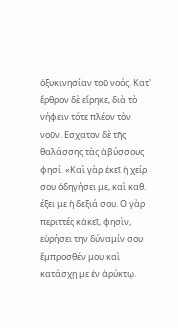ὀξυκινησίαν τοῦ νοός. Κατ' ἔρθρον δὲ εἴρηκε, διὰ τὸ νήφειν τότε πλέον τὸν νοῦν. Εσχατον δὲ τῆς θαλάσσης τὰς ἀβύσσους φησί. «Καὶ γὰρ ἐκεῖ ἡ χείρ σου ὁδηγήσει με, καὶ καθ. έξει με ἡ δεξιά σου. Ο γὰρ περιττές κἀκεῖ, φησὶν, εὑρήσει την δύναμίν σου ἔμπροσθέν μου καὶ κατάσχῃ με ἐν ἀρύκτῳ.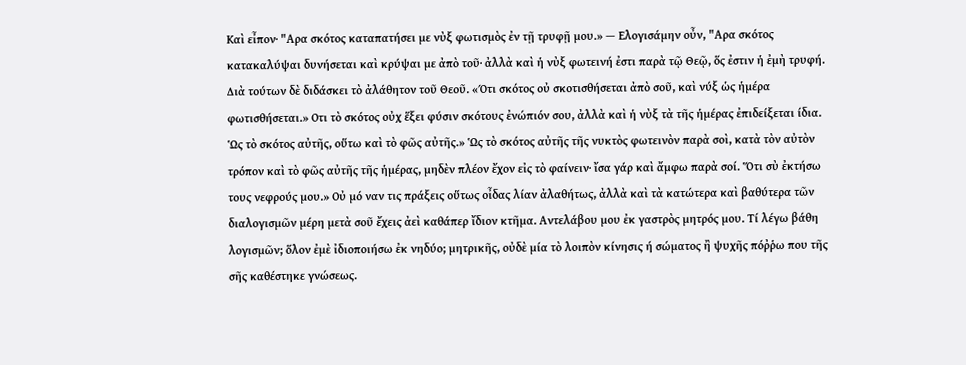Καὶ εἶπον· "Αρα σκότος καταπατήσει με νὺξ φωτισμὸς ἐν τῇ τρυφῇ μου.» — Ελογισάμην οὖν, "Αρα σκότος κατακαλύψαι δυνήσεται καὶ κρύψαι με ἀπὸ τοῦ· ἀλλὰ καὶ ἡ νὺξ φωτεινή ἐστι παρὰ τῷ Θεῷ, ὅς ἐστιν ἡ ἐμὴ τρυφή. Διὰ τούτων δὲ διδάσκει τὸ ἀλάθητον τοῦ Θεοῦ. «Ότι σκότος οὐ σκοτισθήσεται ἀπὸ σοῦ, καὶ νύξ ὡς ἡμέρα φωτισθήσεται.» Οτι τὸ σκότος οὐχ ἕξει φύσιν σκότους ἐνώπιόν σου, ἀλλὰ καὶ ἡ νὺξ τὰ τῆς ἡμέρας ἐπιδείξεται ίδια. Ὡς τὸ σκότος αὐτῆς, οὕτω καὶ τὸ φῶς αὐτῆς.» Ὡς τὸ σκότος αὐτῆς τῆς νυκτὸς φωτεινὸν παρὰ σοὶ, κατὰ τὸν αὐτὸν τρόπον καὶ τὸ φῶς αὐτῆς τῆς ἡμέρας, μηδὲν πλέον ἔχον εἰς τὸ φαίνειν· ἴσα γάρ καὶ ἄμφω παρὰ σοί. Ὅτι σὺ ἐκτήσω τους νεφρούς μου.» Οὐ μό ναν τις πράξεις οὕτως οἶδας λίαν ἀλαθήτως, ἀλλὰ καὶ τὰ κατώτερα καὶ βαθύτερα τῶν διαλογισμῶν μέρη μετὰ σοῦ ἔχεις ἀεὶ καθάπερ ἴδιον κτῆμα. Αντελάβου μου ἐκ γαστρὸς μητρός μου. Τί λέγω βάθη λογισμῶν; ὅλον ἐμὲ ἰδιοποιήσω ἐκ νηδύο; μητρικῆς, οὐδὲ μία τὸ λοιπὸν κίνησις ή σώματος ἢ ψυχῆς πόῤῥω που τῆς σῆς καθέστηκε γνώσεως.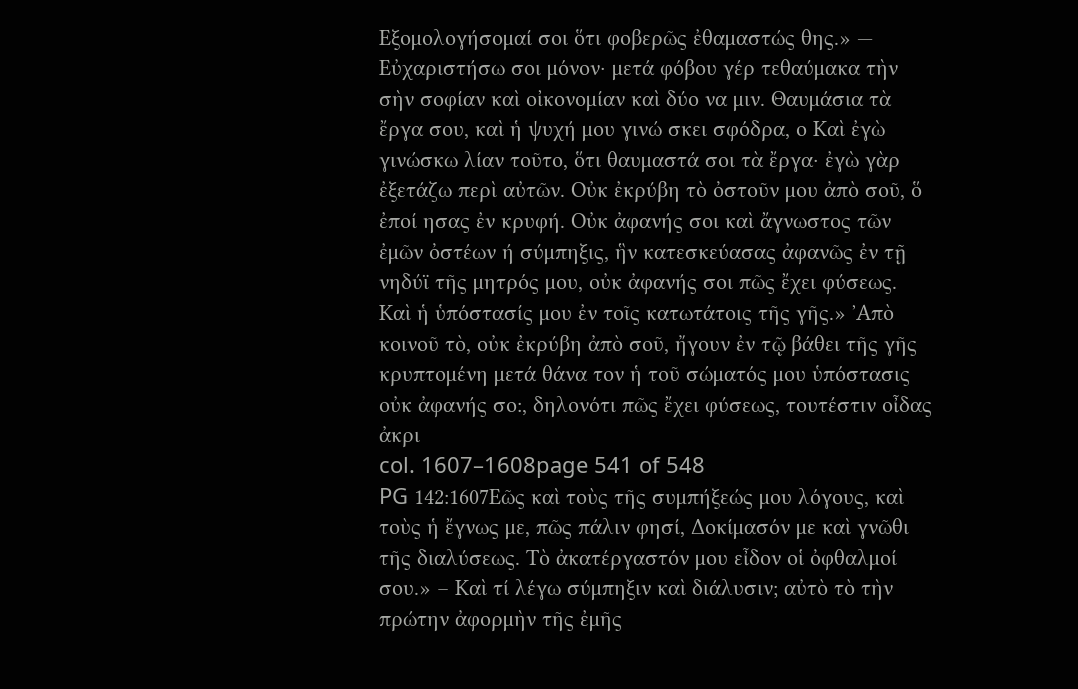Εξομολογήσομαί σοι ὅτι φοβερῶς ἐθαμαστώς θης.» — Εὐχαριστήσω σοι μόνον· μετά φόβου γέρ τεθαύμακα τὴν σὴν σοφίαν καὶ οἰκονομίαν καὶ δύο να μιν. Θαυμάσια τὰ ἔργα σου, καὶ ἡ ψυχή μου γινώ σκει σφόδρα, ο Καὶ ἐγὼ γινώσκω λίαν τοῦτο, ὅτι θαυμαστά σοι τὰ ἔργα· ἐγὼ γὰρ ἐξετάζω περὶ αὐτῶν. Οὐκ ἐκρύβη τὸ ὀστοῦν μου ἀπὸ σοῦ, ὅ ἐποί ησας ἐν κρυφή. Οὐκ ἀφανής σοι καὶ ἄγνωστος τῶν ἐμῶν ὀστέων ή σύμπηξις, ἣν κατεσκεύασας ἀφανῶς ἐν τῇ νηδύϊ τῆς μητρός μου, οὐκ ἀφανής σοι πῶς ἔχει φύσεως. Καὶ ἡ ὑπόστασίς μου ἐν τοῖς κατωτάτοις τῆς γῆς.» ᾿Απὸ κοινοῦ τὸ, οὐκ ἐκρύβη ἀπὸ σοῦ, ἤγουν ἐν τῷ βάθει τῆς γῆς κρυπτομένη μετά θάνα τον ἡ τοῦ σώματός μου ὑπόστασις οὐκ ἀφανής σο:, δηλονότι πῶς ἔχει φύσεως, τουτέστιν οἶδας ἀκρι
col. 1607–1608page 541 of 548
PG 142:1607Εῶς καὶ τοὺς τῆς συμπήξεώς μου λόγους, καὶ τοὺς ἡ ἔγνως με, πῶς πάλιν φησί, Δοκίμασόν με καὶ γνῶθι τῆς διαλύσεως. Τὸ ἀκατέργαστόν μου εἶδον οἱ ὀφθαλμοί σου.» – Καὶ τί λέγω σύμπηξιν καὶ διάλυσιν; αὐτὸ τὸ τὴν πρώτην ἀφορμὴν τῆς ἐμῆς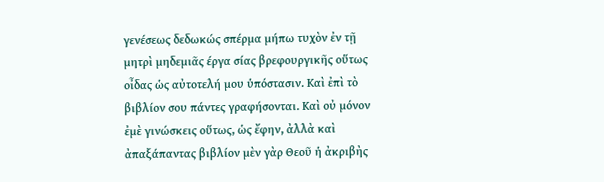γενέσεως δεδωκώς σπέρμα μήπω τυχὸν ἐν τῇ μητρὶ μηδεμιᾶς έργα σίας βρεφουργικῆς οὕτως οἶδας ὡς αὐτοτελή μου ὑπόστασιν. Καὶ ἐπὶ τὸ βιβλίον σου πάντες γραφήσονται. Καὶ οὐ μόνον ἐμὲ γινώσκεις οὕτως, ὡς ἔφην, ἀλλὰ καὶ ἀπαξάπαντας βιβλίον μὲν γὰρ Θεοῦ ἡ ἀκριβὴς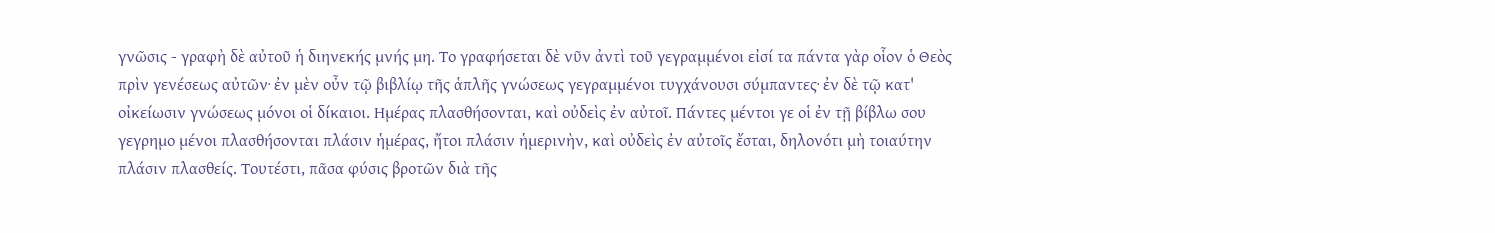γνῶσις - γραφὴ δὲ αὐτοῦ ἡ διηνεκής μνής μη. Το γραφήσεται δὲ νῦν ἀντὶ τοῦ γεγραμμένοι εἰσί τα πάντα γὰρ οἷον ὁ Θεὸς πρὶν γενέσεως αὐτῶν· ἐν μὲν οὖν τῷ βιβλίῳ τῆς ἁπλῆς γνώσεως γεγραμμένοι τυγχάνουσι σύμπαντες· ἐν δὲ τῷ κατ' οἰκείωσιν γνώσεως μόνοι οἱ δίκαιοι. Ημέρας πλασθήσονται, καὶ οὐδεὶς ἐν αὐτοῖ. Πάντες μέντοι γε οἱ ἐν τῇ βίβλω σου γεγρημο μένοι πλασθήσονται πλάσιν ἡμέρας, ἤτοι πλάσιν ἡμερινὴν, καὶ οὐδεὶς ἐν αὐτοῖς ἔσται, δηλονότι μὴ τοιαύτην πλάσιν πλασθείς. Τουτέστι, πᾶσα φύσις βροτῶν διὰ τῆς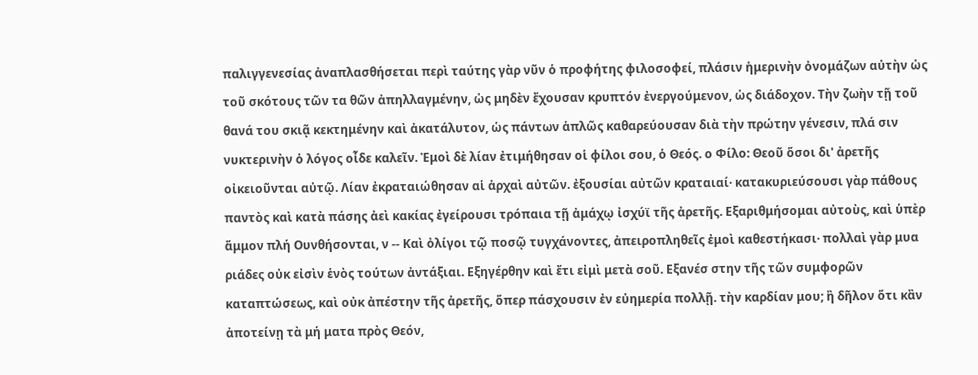παλιγγενεσίας ἀναπλασθήσεται περὶ ταύτης γὰρ νῦν ὁ προφήτης φιλοσοφεί, πλάσιν ἡμερινὴν ὀνομάζων αὐτὴν ὡς τοῦ σκότους τῶν τα θῶν ἀπηλλαγμένην, ὡς μηδὲν ἔχουσαν κρυπτόν ἐνεργούμενον, ὡς διάδοχον. Τὴν ζωὴν τῇ τοῦ θανά του σκιᾷ κεκτημένην καὶ ἀκατάλυτον, ὡς πάντων ἁπλῶς καθαρεύουσαν διὰ τὴν πρώτην γένεσιν, πλά σιν νυκτερινὴν ὁ λόγος οἶδε καλεῖν. Ἐμοὶ δὲ λίαν ἐτιμήθησαν οἱ φίλοι σου, ὁ Θεός. ο Φίλο: Θεοῦ ὅσοι δι' ἀρετῆς οἰκειοῦνται αὐτῷ. Λίαν ἐκραταιώθησαν αἱ ἀρχαὶ αὐτῶν. ἐξουσίαι αὐτῶν κραταιαί· κατακυριεύσουσι γὰρ πάθους παντὸς καὶ κατὰ πάσης ἀεὶ κακίας ἐγείρουσι τρόπαια τῇ ἀμάχῳ ἰσχύϊ τῆς ἀρετῆς. Εξαριθμήσομαι αὐτοὺς, καὶ ὑπὲρ ἅμμον πλή Ουνθήσονται, ν -- Καὶ ὀλίγοι τῷ ποσῷ τυγχάνοντες, ἀπειροπληθεῖς ἐμοὶ καθεστήκασι· πολλαὶ γὰρ μυα ριάδες οὐκ εἰσὶν ἑνὸς τούτων ἀντάξιαι. Εξηγέρθην καὶ ἔτι εἰμὶ μετὰ σοῦ. Εξανέσ στην τῆς τῶν συμφορῶν καταπτώσεως, καὶ οὐκ ἀπέστην τῆς ἀρετῆς, ὅπερ πάσχουσιν ἐν εὐημερία πολλῇ. τὴν καρδίαν μου; ἢ δῆλον ὅτι κἂν ἀποτείνῃ τὰ μή ματα πρὸς Θεόν,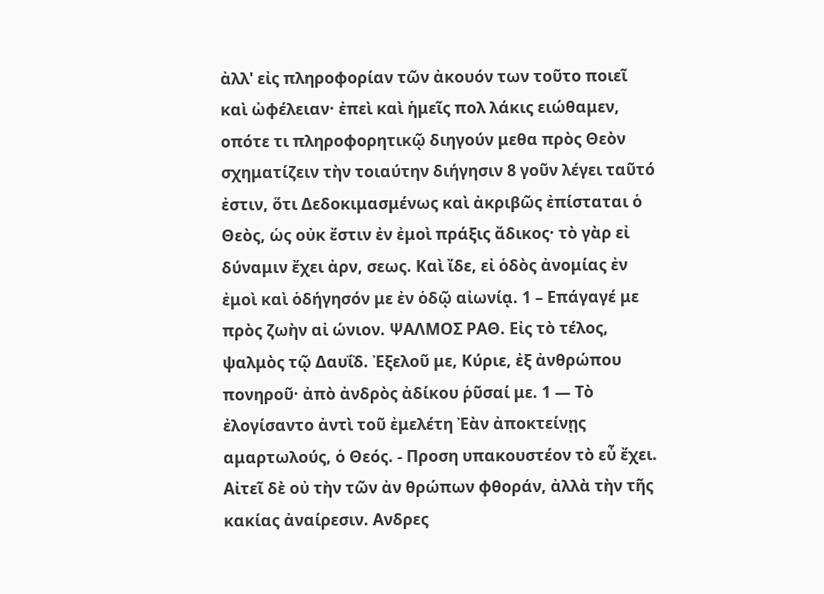ἀλλ' εἰς πληροφορίαν τῶν ἀκουόν των τοῦτο ποιεῖ καὶ ὠφέλειαν· ἐπεὶ καὶ ἡμεῖς πολ λάκις ειώθαμεν, οπότε τι πληροφορητικῷ διηγούν μεθα πρὸς Θεὸν σχηματίζειν τὴν τοιαύτην διήγησιν 8 γοῦν λέγει ταῦτό ἐστιν, ὅτι Δεδοκιμασμένως καὶ ἀκριβῶς ἐπίσταται ὁ Θεὸς, ὡς οὐκ ἔστιν ἐν ἐμοὶ πράξις ἄδικος· τὸ γὰρ εἰ δύναμιν ἔχει ἀρν, σεως. Καὶ ἴδε, εἰ ὁδὸς ἀνομίας ἐν ἐμοὶ καὶ ὁδήγησόν με ἐν ὁδῷ αἰωνίᾳ. 1 – Επάγαγέ με πρὸς ζωὴν αἰ ώνιον. ΨΑΛΜΟΣ ΡΑΘ. Εἰς τὸ τέλος, ψαλμὸς τῷ Δαυΐδ. Ἐξελοῦ με, Κύριε, ἐξ ἀνθρώπου πονηροῦ· ἀπὸ ἀνδρὸς ἀδίκου ῥῦσαί με. 1 — Τὸ ἐλογίσαντο ἀντὶ τοῦ ἐμελέτη Ἐὰν ἀποκτείνῃς αμαρτωλούς, ὁ Θεός. - Προση υπακουστέον τὸ εὖ ἔχει. Αἰτεῖ δὲ οὐ τὴν τῶν ἀν θρώπων φθοράν, ἀλλὰ τὴν τῆς κακίας ἀναίρεσιν. Ανδρες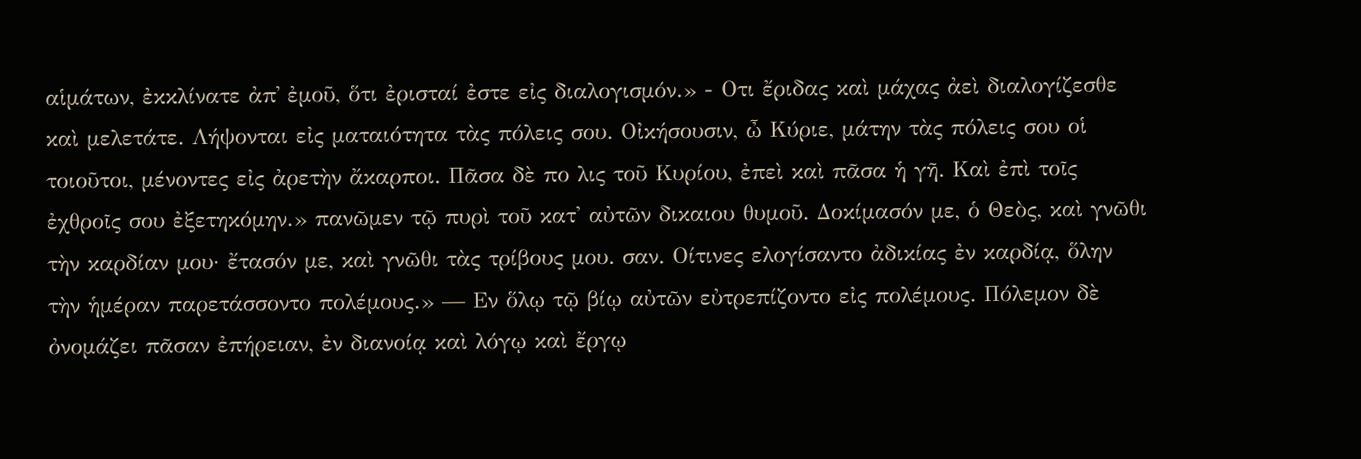αἱμάτων, ἐκκλίνατε ἀπ᾿ ἐμοῦ, ὅτι ἐρισταί ἐστε εἰς διαλογισμόν.» - Οτι ἔριδας καὶ μάχας ἀεὶ διαλογίζεσθε καὶ μελετάτε. Λήψονται εἰς ματαιότητα τὰς πόλεις σου. Οἰκήσουσιν, ὦ Κύριε, μάτην τὰς πόλεις σου οἱ τοιοῦτοι, μένοντες εἰς ἀρετὴν ἄκαρποι. Πᾶσα δὲ πο λις τοῦ Κυρίου, ἐπεὶ καὶ πᾶσα ἡ γῆ. Καὶ ἐπὶ τοῖς ἐχθροῖς σου ἐξετηκόμην.» πανῶμεν τῷ πυρὶ τοῦ κατ' αὐτῶν δικαιου θυμοῦ. Δοκίμασόν με, ὁ Θεὸς, καὶ γνῶθι τὴν καρδίαν μου· ἔτασόν με, καὶ γνῶθι τὰς τρίβους μου. σαν. Οίτινες ελογίσαντο ἀδικίας ἐν καρδίᾳ, ὅλην τὴν ἡμέραν παρετάσσοντο πολέμους.» — Εν ὅλῳ τῷ βίῳ αὐτῶν εὐτρεπίζοντο εἰς πολέμους. Πόλεμον δὲ ὀνομάζει πᾶσαν ἐπήρειαν, ἐν διανοίᾳ καὶ λόγῳ καὶ ἔργῳ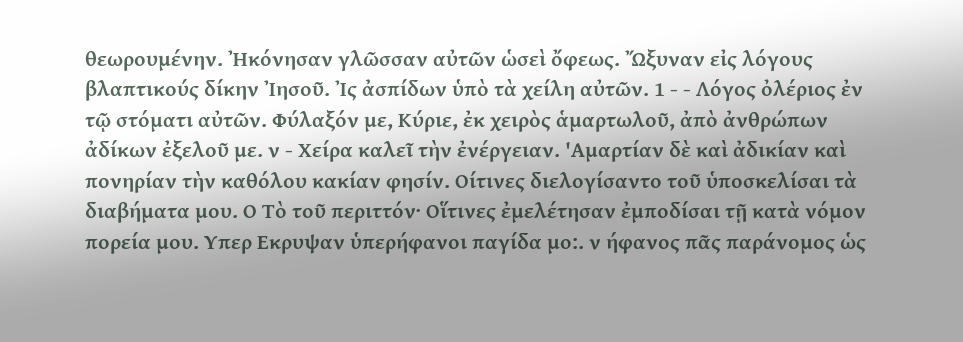θεωρουμένην. Ἠκόνησαν γλῶσσαν αὐτῶν ὡσεὶ ὄφεως. Ὤξυναν εἰς λόγους βλαπτικούς δίκην Ἰησοῦ. Ἰς ἀσπίδων ὑπὸ τὰ χείλη αὐτῶν. 1 - - Λόγος ὀλέριος ἐν τῷ στόματι αὐτῶν. Φύλαξόν με, Κύριε, ἐκ χειρὸς ἁμαρτωλοῦ, ἀπὸ ἀνθρώπων ἀδίκων ἐξελοῦ με. ν - Χείρα καλεῖ τὴν ἐνέργειαν. 'Αμαρτίαν δὲ καὶ ἀδικίαν καὶ πονηρίαν τὴν καθόλου κακίαν φησίν. Οίτινες διελογίσαντο τοῦ ὑποσκελίσαι τὰ διαβήματα μου. Ο Τὸ τοῦ περιττόν· Οἵτινες ἐμελέτησαν ἐμποδίσαι τῇ κατὰ νόμον πορεία μου. Υπερ Εκρυψαν ὑπερήφανοι παγίδα μο:. ν ήφανος πᾶς παράνομος ὡς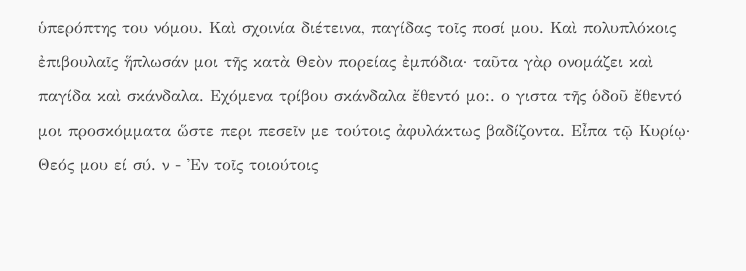ὑπερόπτης του νόμου. Καὶ σχοινία διέτεινα, παγίδας τοῖς ποσί μου. Καὶ πολυπλόκοις ἐπιβουλαῖς ἥπλωσάν μοι τῆς κατὰ Θεὸν πορείας ἐμπόδια· ταῦτα γὰρ ονομάζει καὶ παγίδα καὶ σκάνδαλα. Εχόμενα τρίβου σκάνδαλα ἔθεντό μο:. ο γιστα τῆς ὁδοῦ ἔθεντό μοι προσκόμματα ὥστε περι πεσεῖν με τούτοις ἀφυλάκτως βαδίζοντα. Εἶπα τῷ Κυρίῳ· Θεός μου εί σύ. ν - Ἐν τοῖς τοιούτοις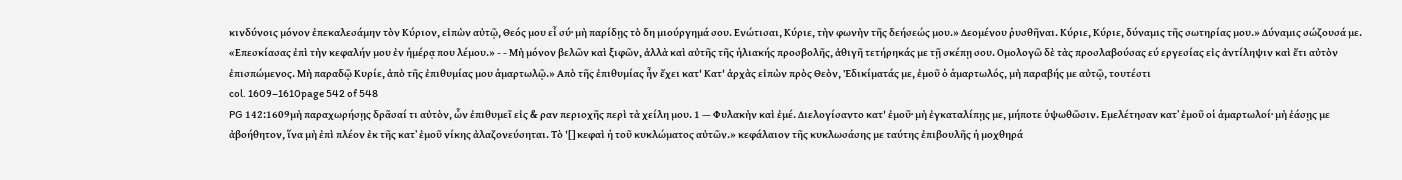κινδύνοις μόνον ἐπεκαλεσάμην τὸν Κύριον, εἰπὼν αὐτῷ, Θεός μου εἶ σύ· μὴ παρίδῃς τὸ δη μιούργημά σου. Ενώτισαι, Κύριε, τὴν φωνὴν τῆς δεήσεώς μου.» Δεομένου ῥυσθῆναι. Κύριε, Κύριε, δύναμις τῆς σωτηρίας μου.» Δύναμις σώζουσά με. «Επεσκίασας ἐπὶ τὴν κεφαλήν μου ἐν ἡμέρᾳ που λέμου.» - - Μὴ μόνον βελῶν καὶ ξιφῶν, ἀλλὰ καὶ αὐτῆς τῆς ἡλιακής προσβολῆς, ἀθιγῆ τετήρηκάς με τῇ σκέπῃ σου. Ομολογῶ δὲ τὰς προσλαβούσας εύ εργεσίας εἰς ἀντίληψιν καὶ ἔτι αὐτὸν ἐπισπώμενος. Μὴ παραδῷ Κυρίε, ἀπὸ τῆς ἐπιθυμίας μου ἁμαρτωλῷ.» Απὸ τῆς ἐπιθυμίας ἦν ἔχει κατ' Κατ' ἀρχὰς εἰπὼν πρὸς Θεὸν, Ἐδικίματάς με, ἐμοῦ ὁ ἁμαρτωλός, μὴ παραβής με αὐτῷ, τουτέστι
col. 1609–1610page 542 of 548
PG 142:1609μὴ παραχωρήσῃς δρᾶσαί τι αὐτὸν, ὧν ἐπιθυμεῖ εἰς & ραν περιοχῆς περὶ τὰ χείλη μου. 1 — Φυλακὴν καὶ ἐμέ. Διελογίσαντο κατ' ἐμοῦ· μὴ ἐγκαταλίπῃς με, μήποτε ὑψωθῶσιν. Εμελέτησαν κατ᾿ ἐμοῦ οἱ ἁμαρτωλοί· μὴ ἐάσῃς με ἀβοήθητον, ἵνα μὴ ἐπὶ πλέον ἐκ τῆς κατ᾿ ἐμοῦ νίκης ἀλαζονεύσηται. Τὸ '[] κεφαὶ ἡ τοῦ κυκλώματος αὐτῶν.» κεφάλαιον τῆς κυκλωσάσης με ταύτης ἐπιβουλῆς ἡ μοχθηρά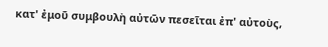κατ' ἐμοῦ συμβουλὴ αὐτῶν πεσεῖται ἐπ' αὐτοὺς,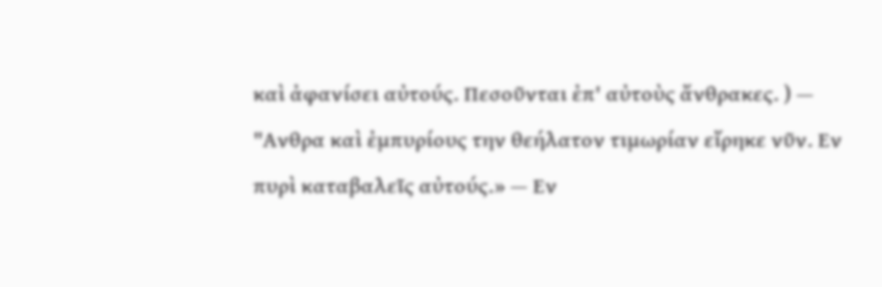καὶ ἀφανίσει αὐτούς. Πεσοῦνται ἐπ' αὐτοὺς ἄνθρακες. ) — "Ανθρα καὶ ἐμπυρίους την θεήλατον τιμωρίαν εἴρηκε νῦν. Εν πυρὶ καταβαλεῖς αὐτούς.» — Εν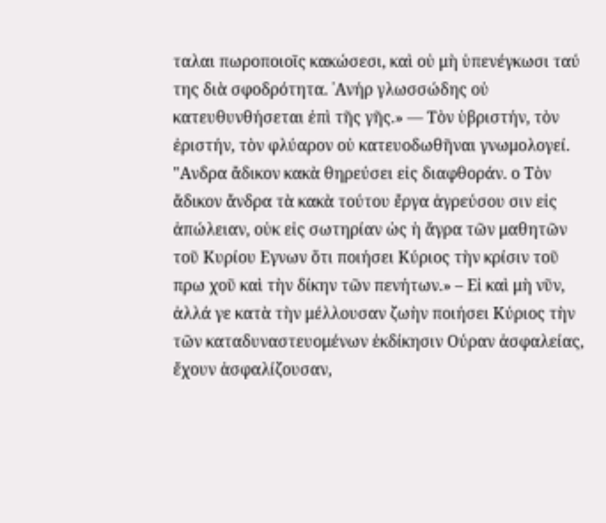ταλαι πωροποιοῖς κακώσεσι, καὶ οὐ μὴ ὑπενέγκωσι ταύ της διὰ σφοδρότητα. ᾿Ανήρ γλωσσώδης οὐ κατευθυνθήσεται ἐπὶ τῆς γῆς.» — Τὸν ὑβριστήν, τὸν ἐριστήν, τὸν φλύαρον οὐ κατευοδωθῆναι γνωμολογεί. "Ανδρα ἄδικον κακὰ θηρεύσει εἰς διαφθοράν. ο Τὸν ἄδικον ἄνδρα τὰ κακὰ τούτου ἔργα ἀγρεύσου σιν εἰς ἀπώλειαν, οὐκ εἰς σωτηρίαν ὡς ἡ ἄγρα τῶν μαθητῶν τοῦ Κυρίου Εγνων ὅτι ποιήσει Κύριος τὴν κρίσιν τοῦ πρω χοῦ καὶ τὴν δίκην τῶν πενήτων.» – Εἰ καὶ μὴ νῦν, ἀλλά γε κατὰ τὴν μέλλουσαν ζωὴν ποιήσει Κύριος τὴν τῶν καταδυναστευομένων ἐκδίκησιν Ούραν ἀσφαλείας, ἔχουν ἀσφαλίζουσαν,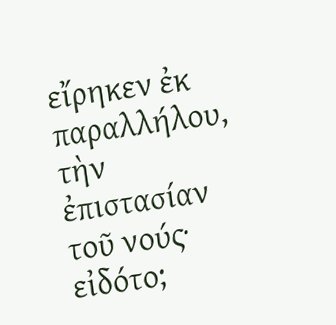εἴρηκεν ἐκ παραλλήλου, τὴν ἐπιστασίαν τοῦ νούς· εἰδότο;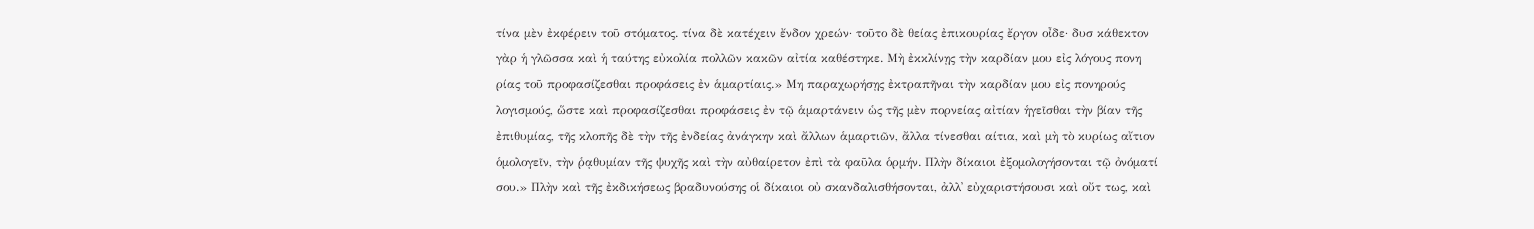τίνα μὲν ἐκφέρειν τοῦ στόματος. τίνα δὲ κατέχειν ἔνδον χρεών· τοῦτο δὲ θείας ἐπικουρίας ἔργον οἶδε· δυσ κάθεκτον γὰρ ἡ γλῶσσα καὶ ἡ ταύτης εὐκολία πολλῶν κακῶν αἰτία καθέστηκε. Μὴ ἐκκλίνῃς τὴν καρδίαν μου εἰς λόγους πονη ρίας τοῦ προφασίζεσθαι προφάσεις ἐν ἁμαρτίαις.» Μη παραχωρήσῃς ἐκτραπῆναι τὴν καρδίαν μου εἰς πονηρούς λογισμούς, ὥστε καὶ προφασίζεσθαι προφάσεις ἐν τῷ ἁμαρτάνειν ὡς τῆς μὲν πορνείας αἰτίαν ἡγεῖσθαι τὴν βίαν τῆς ἐπιθυμίας, τῆς κλοπῆς δὲ τὴν τῆς ἐνδείας ἀνάγκην καὶ ἄλλων ἁμαρτιῶν, ἄλλα τίνεσθαι αίτια, καὶ μὴ τὸ κυρίως αἴτιον ὁμολογεῖν, τὴν ῥᾳθυμίαν τῆς ψυχῆς καὶ τὴν αὐθαίρετον ἐπὶ τὰ φαῦλα ὁρμήν. Πλὴν δίκαιοι ἐξομολογήσονται τῷ ὀνόματί σου.» Πλὴν καὶ τῆς ἐκδικήσεως βραδυνούσης οἱ δίκαιοι οὐ σκανδαλισθήσονται, ἀλλ᾽ εὐχαριστήσουσι καὶ οὔτ τως, καὶ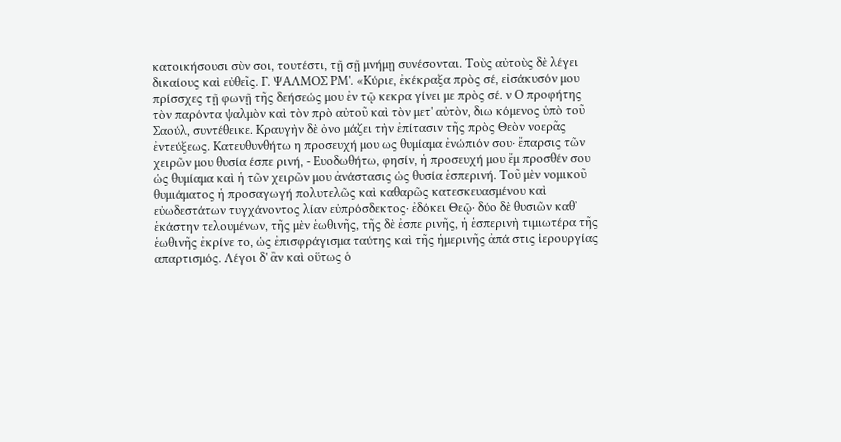κατοικήσουσι σὺν σοι, τουτέστι, τῇ σῇ μνήμῃ συνέσονται. Τοὺς αὐτοὺς δὲ λέγει δικαίους καὶ εὐθεῖς. Γ. ΨΑΛΜΟΣ ΡΜ'. «Κύριε, ἐκέκραξα πρὸς σέ, εἰσάκυσόν μου πρίσσχες τῇ φωνῇ τῆς δεήσεώς μου ἐν τῷ κεκρα γίνει με πρὸς σέ. ν Ο προφήτης τὸν παρόντα ψαλμὸν καὶ τὸν πρὸ αὐτοῦ καὶ τὸν μετ' αὐτὸν, διω κόμενος ὑπὸ τοῦ Σαούλ, συντέθεικε. Κραυγὴν δὲ ὀνο μάζει τὴν ἐπίτασιν τῆς πρὸς Θεὸν νοερᾶς ἐντεύξεως. Κατευθυνθήτω η προσευχή μου ως θυμίαμα ἐνώπιόν σου· ἔπαρσις τῶν χειρῶν μου θυσία έσπε ρινή, - Ευοδωθήτω, φησίν, ἡ προσευχή μου ἔμ προσθέν σου ὡς θυμίαμα καὶ ἡ τῶν χειρῶν μου ἀνάστασις ὡς θυσία ἑσπερινή. Τοῦ μὲν νομικοῦ θυμιάματος ἡ προσαγωγή πολυτελῶς καὶ καθαρῶς κατεσκευασμένου καὶ εὐωδεστάτων τυγχάνοντος λίαν εὐπρόσδεκτος· ἐδόκει Θεῷ· δύο δὲ θυσιῶν καθ᾿ ἑκάστην τελουμένων, τῆς μὲν ἑωθινῆς, τῆς δὲ ἐσπε ρινῆς, ἡ ἑσπερινὴ τιμιωτέρα τῆς ἑωθινῆς ἐκρίνε το, ὡς ἐπισφράγισμα ταύτης καὶ τῆς ἡμερινῆς ἀπά στις ἱερουργίας απαρτισμός. Λέγοι δ' ἂν καὶ οὕτως ὁ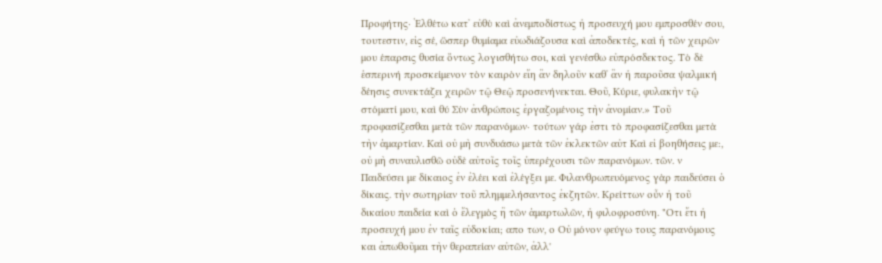Προφήτης· Ἐλθέτω κατ᾽ εὐθὺ καὶ ἀνεμποδίστως ἡ προσευχή μου εμπροσθέν σου, τουτεστιν, εἰς σέ, ὥσπερ θυμίαμα εὐωδιάζουσα καὶ ἀποδεκτές, καὶ ἡ τῶν χειρῶν μου έπαρσις θυσία ὄντως λογισθήτω σοι, καὶ γενέσθω εὐπρόσδεκτος. Τὸ δὲ ἑσπερινή προσκείμενον τὸν καιρὸν εἴη ἂν δηλοῦν καθ᾽ ἂν ἡ παροῦσα ψαλμική δέησις συνεκτάζει χειρῶν τῷ Θεῷ προσενήνεκται. Θοῦ, Κύριε, φυλακὴν τῷ στόματί μου, καὶ θύ Σὺν ἀνθρώποις ἐργαζομένοις τὴν ἀνομίαν.» Τοῦ προφασίζεσθαι μετὰ τῶν παρανόμων· τούτων γάρ ἐστι τὸ προφασίζεσθαι μετὰ τὴν ἁμαρτίαν. Καὶ οὐ μὴ συνδυάσω μετὰ τῶν ἐκλεκτῶν αὐτ Καὶ εἰ βοηθήσεις με:, οὐ μὴ συναυλισθῶ οὐδὲ αὐτοῖς τοῖς ὑπερέχουσι τῶν παρανόμων. τῶν. ν Παιδεύσει με δίκαιος ἐν ἐλέει καὶ ἐλέγξει με. Φιλανθρωπευόμενος γὰρ παιδεύσει ὁ δίκαις. τὴν σωτηρίαν τοῦ πλημμελήσαντος ἐκζητῶν. Κρείττων οὖν ἡ τοῦ δικαίου παιδεία καὶ ὁ ἔλεγμὸς ἢ τῶν ἁμαρτωλῶν, ἡ φιλοφροσύνη. "Οτι ἔτι ἡ προσευχή μου ἐν ταῖς εὐδοκίαι; απο των, ο Οὐ μόνον φεύγω τους παρανόμους και ἀπωθοῦμαι τὴν θεραπείαν αὐτῶν, ἀλλ'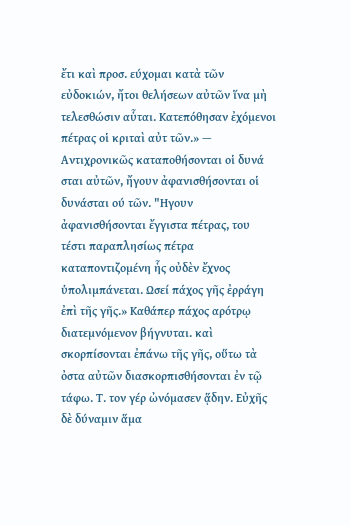ἔτι καὶ προσ. εύχομαι κατὰ τῶν εὐδοκιών, ἤτοι θελήσεων αὐτῶν ἵνα μὴ τελεσθώσιν αὗται. Κατεπόθησαν ἐχόμενοι πέτρας οἱ κριταὶ αὐτ τῶν.» — Αντιχρονικῶς καταποθήσονται οἱ δυνά σται αὐτῶν, ἤγουν ἀφανισθήσονται οἱ δυνάσται ού τῶν. "Ηγουν ἀφανισθήσονται ἔγγιστα πέτρας, του τέστι παραπλησίως πέτρα καταποντιζομένη ἧς οὐδὲν ἔχνος ὑπολιμπάνεται. Ωσεί πάχος γῆς ἐρράγη ἐπὶ τῆς γῆς.» Καθάπερ πάχος αρότρῳ διατεμνόμενον βήγνυται. καὶ σκορπίσονται ἐπάνω τῆς γῆς, οὕτω τὰ ὀστα αὐτῶν διασκορπισθήσονται ἐν τῷ τάφω. Τ. τον γέρ ὠνόμασεν ᾅδην. Εὐχῆς δὲ δύναμιν ἅμα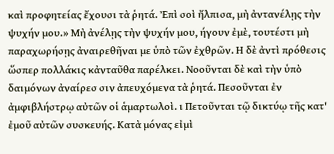καὶ προφητείας ἔχουσι τὰ ῥητά. Ἐπὶ σοὶ ἤλπισα, μὴ ἀντανέλῃς τὴν ψυχήν μου.» Μὴ ἀνέλῃς τὴν ψυχήν μου, ήγουν ἐμὲ, τουτέστι μὴ παραχωρήσῃς ἀναιρεθῆναι με ὑπὸ τῶν ἐχθρῶν. Η δὲ ἀντὶ πρόθεσις ὥσπερ πολλάκις κἀνταῦθα παρέλκει. Νοοῦνται δὲ καὶ τὴν ὑπὸ δαιμόνων ἀναίρεσ σιν ἀπευχόμενα τὰ ῥητά. Πεσοῦνται ἐν ἀμφιβλήστρῳ αὐτῶν οἱ ἁμαρτωλοὶ. ι Πετοῦνται τῷ δικτύῳ τῆς κατ' ἐμοῦ αὐτῶν συσκευής. Κατὰ μόνας εἰμὶ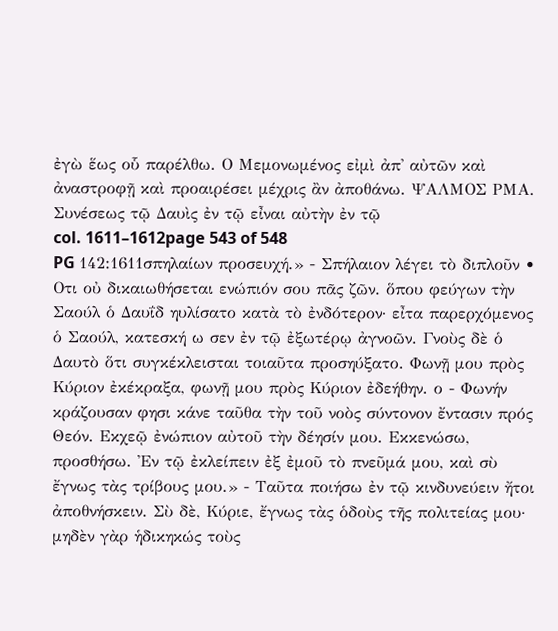ἐγὼ ἕως οὗ παρέλθω. Ο Μεμονωμένος εἰμὶ ἀπ' αὐτῶν καὶ ἀναστροφῇ καὶ προαιρέσει μέχρις ἂν ἀποθάνω. ΨΑΛΜΟΣ ΡΜΑ. Συνέσεως τῷ Δαυὶς ἐν τῷ εἶναι αὐτὴν ἐν τῷ
col. 1611–1612page 543 of 548
PG 142:1611σπηλαίων προσευχή.» - Σπήλαιον λέγει τὸ διπλοῦν • Οτι οὐ δικαιωθήσεται ενώπιόν σου πᾶς ζῶν. ὅπου φεύγων τὴν Σαούλ ὁ Δαυΐδ ηυλίσατο κατὰ τὸ ἐνδότερον· εἶτα παρερχόμενος ὁ Σαούλ, κατεσκή ω σεν ἐν τῷ ἐξωτέρῳ ἀγνοῶν. Γνοὺς δὲ ὁ Δαυτὸ ὅτι συγκέκλεισται τοιαῦτα προσηύξατο. Φωνῇ μου πρὸς Κύριον ἐκέκραξα, φωνῇ μου πρὸς Κύριον ἐδεήθην. ο - Φωνήν κράζουσαν φησι κάνε ταῦθα τὴν τοῦ νοὸς σύντονον ἔντασιν πρός Θεόν. Εκχεῷ ἐνώπιον αὐτοῦ τὴν δέησίν μου. Εκκενώσω, προσθήσω. Ἐν τῷ ἐκλείπειν ἐξ ἐμοῦ τὸ πνεῦμά μου, καὶ σὺ ἔγνως τὰς τρίβους μου.» - Ταῦτα ποιήσω ἐν τῷ κινδυνεύειν ἤτοι ἀποθνήσκειν. Σὺ δὲ, Κύριε, ἔγνως τὰς ὁδοὺς τῆς πολιτείας μου· μηδὲν γὰρ ἡδικηκώς τοὺς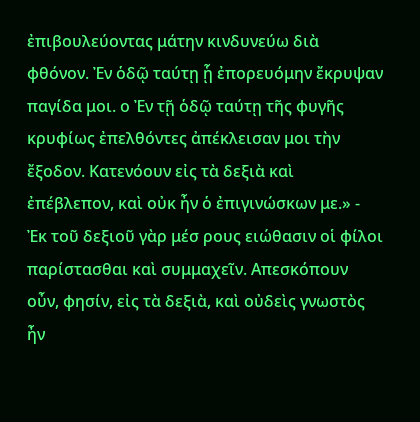ἐπιβουλεύοντας μάτην κινδυνεύω διὰ φθόνον. Ἐν ὁδῷ ταύτῃ ᾗ ἐπορευόμην ἔκρυψαν παγίδα μοι. ο Ἐν τῇ ὁδῷ ταύτῃ τῆς φυγῆς κρυφίως ἐπελθόντες ἀπέκλεισαν μοι τὴν ἔξοδον. Κατενόουν εἰς τὰ δεξιὰ καὶ ἐπέβλεπον, καὶ οὐκ ἦν ὁ ἐπιγινώσκων με.» - Ἐκ τοῦ δεξιοῦ γὰρ μέσ ρους ειώθασιν οἱ φίλοι παρίστασθαι καὶ συμμαχεῖν. Απεσκόπουν οὖν, φησίν, εἰς τὰ δεξιὰ, καὶ οὐδεὶς γνωστὸς ἦν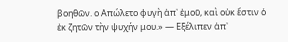βοηθῶν. ο Απώλετο φυγὴ ἀπ᾿ ἐμοῦ, καὶ οὐκ ἔστιν ὁ ἐκ ζητῶν τὴν ψυχήν μου.» — Εξέλιπεν ἀπ᾿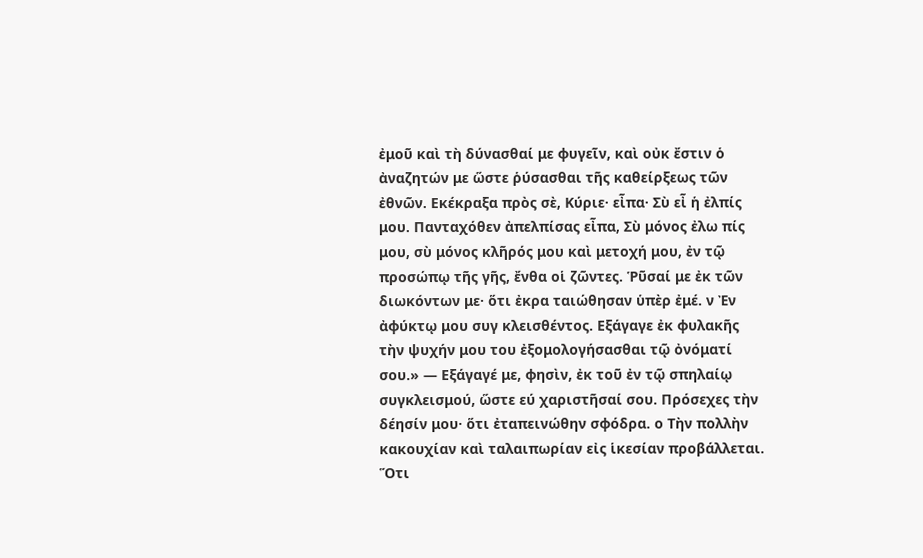ἐμοῦ καὶ τὴ δύνασθαί με φυγεῖν, καὶ οὐκ ἔστιν ὁ ἀναζητών με ὥστε ῥύσασθαι τῆς καθείρξεως τῶν ἐθνῶν. Εκέκραξα πρὸς σὲ, Κύριε· εἶπα· Σὺ εἶ ἡ ἐλπίς μου. Πανταχόθεν ἀπελπίσας εἶπα, Σὺ μόνος ἐλω πίς μου, σὺ μόνος κλῆρός μου καὶ μετοχή μου, ἐν τῷ προσώπῳ τῆς γῆς, ἔνθα οἱ ζῶντες. Ῥῦσαί με ἐκ τῶν διωκόντων με· ὅτι ἐκρα ταιώθησαν ὑπὲρ ἐμέ. ν Ἐν ἀφύκτῳ μου συγ κλεισθέντος. Εξάγαγε ἐκ φυλακῆς τὴν ψυχήν μου του ἐξομολογήσασθαι τῷ ὀνόματί σου.» — Εξάγαγέ με, φησὶν, ἐκ τοῦ ἐν τῷ σπηλαίῳ συγκλεισμού, ὥστε εύ χαριστῆσαί σου. Πρόσεχες τὴν δέησίν μου· ὅτι ἐταπεινώθην σφόδρα. ο Τὴν πολλὴν κακουχίαν καὶ ταλαιπωρίαν εἰς ἱκεσίαν προβάλλεται. Ὅτι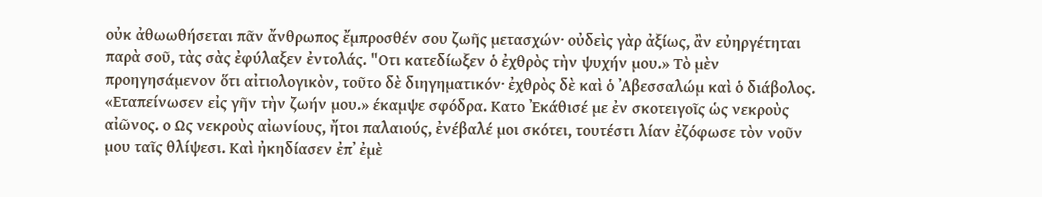οὐκ ἀθωωθήσεται πᾶν ἄνθρωπος ἔμπροσθέν σου ζωῆς μετασχών· οὐδεὶς γὰρ ἀξίως, ἂν εὐηργέτηται παρὰ σοῦ, τὰς σὰς ἐφύλαξεν ἐντολάς. "Οτι κατεδίωξεν ὁ ἐχθρὸς τὴν ψυχήν μου.» Τὸ μὲν προηγησάμενον ὅτι αἰτιολογικὸν, τοῦτο δὲ διηγηματικόν· ἐχθρὸς δὲ καὶ ὁ ᾿Αβεσσαλώμ καὶ ὁ διάβολος. «Εταπείνωσεν εἰς γῆν τὴν ζωήν μου.» έκαμψε σφόδρα. Κατο ᾿Εκάθισέ με ἐν σκοτειγοῖς ὡς νεκροὺς αἰῶνος. ο Ως νεκροὺς αἰωνίους, ἤτοι παλαιούς, ἐνέβαλέ μοι σκότει, τουτέστι λίαν ἐζόφωσε τὸν νοῦν μου ταῖς θλίψεσι. Καὶ ἠκηδίασεν ἐπ᾿ ἐμὲ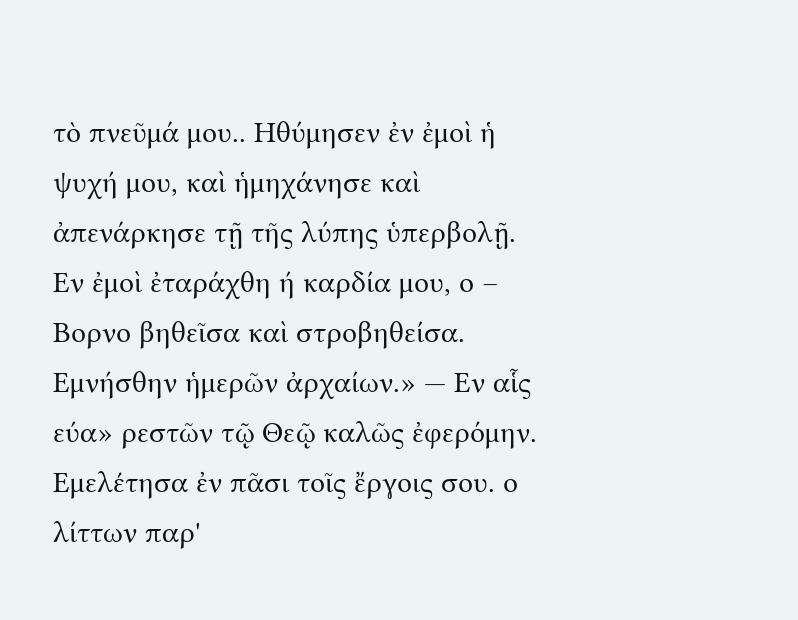τὸ πνεῦμά μου.. Ηθύμησεν ἐν ἐμοὶ ἡ ψυχή μου, καὶ ἡμηχάνησε καὶ ἀπενάρκησε τῇ τῆς λύπης ὑπερβολῇ. Εν ἐμοὶ ἐταράχθη ή καρδία μου, ο – Βορνο βηθεῖσα καὶ στροβηθείσα. Εμνήσθην ἡμερῶν ἀρχαίων.» — Εν αἷς εύα» ρεστῶν τῷ Θεῷ καλῶς ἐφερόμην. Εμελέτησα ἐν πᾶσι τοῖς ἔργοις σου. ο λίττων παρ'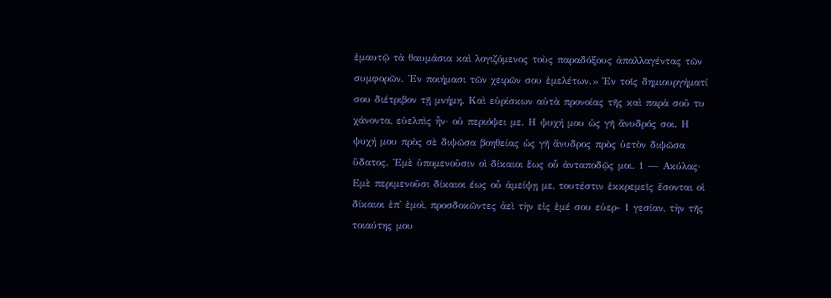ἐμαυτῷ τὰ θαυμάσια καὶ λογιζόμενος τοὺς παραδόξους ἀπαλλαγέντας τῶν συμφορῶν. Ἐν ποιήμασι τῶν χειρῶν σου ἐμελέτων.» Ἐν τοῖς δημιουργήματί σου διέτριβον τῇ μνήμη. Καὶ εὑρίσκων αὐτὰ προνοίας τῆς καὶ παρὰ σοῦ τυ χάνοντα, εὐελπὶς ἦν· οὐ περιόψει με. Η ψυχή μου ὡς γῆ ἄνυδρός σοι. Η ψυχή μου πρὸς σὲ διψῶσα βοηθείας ὡς γῆ ἄνυδρος πρὸς ὑετὸν διψῶσα ὕδατος. Ἐμὲ ὑπομενοῦσιν οἱ δίκαιοι ἕως οὗ ἀνταποδῷς μοι. 1 — Ακύλας· Εμὲ περιμενοῦσι δίκαιοι έως οὗ ἀμείψῃ με, τουτέστιν ἐκκρεμεῖς ἔσονται οἱ δίκαιοι ἐπ' ἐμοὶ, προσδοκῶντες ἀεὶ τὴν εἰς ἐμέ σου εὐερ- 1 γεσίαν, τὴν τῆς τοιαύτης μου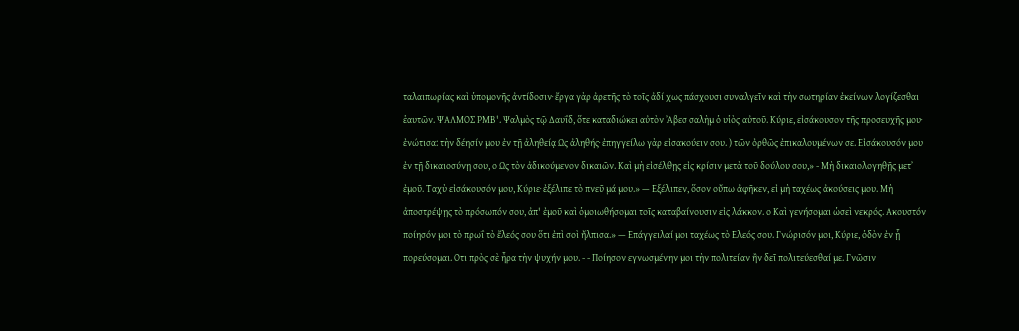ταλαιπωρίας καὶ ὑπομονῆς ἀντίδοσιν· ἔργα γὰρ ἀρετῆς τὸ τοῖς ἀδί χως πάσχουσι συναλγεῖν καὶ τὴν σωτηρίαν ἐκείνων λογίζεσθαι ἑαυτῶν. ΨΑΛΜΟΣ ΡΜΒ'. Ψαλμὸς τῷ Δαυΐδ, ὅτε καταδιώκει αὐτὸν Ἀβεσ σαλὴμ ὁ υἱὸς αὐτοῦ. Κύριε, εἰσάκουσον τῆς προσευχῆς μου· ἐνώτισα: τὴν δέησίν μου ἐν τῇ ἀληθείᾳ Ως ἀληθής· ἐπηγγείλω γὰρ εἰσακούειν σου. ) τῶν ὀρθῶς ἐπικαλουμένων σε. Εἰσάκουσόν μου ἐν τῇ δικαιοσύνῃ σου, ο Ως τὸν ἀδικούμενον δικαιῶν. Καὶ μὴ εἰσέλθῃς εἰς κρίσιν μετὰ τοῦ δούλου σου,» - Μὴ δικαιολογηθῇς μετ᾿ ἐμοῦ. Ταχὺ εἰσάκουσόν μου, Κύριε· ἐξέλιπε τὸ πνεῦ μά μου.» — Εξέλιπεν, ὅσον οὔπω ἀφῆκεν, εἰ μὴ ταχέως ἀκούσεις μου. Μὴ ἀποστρέψῃς τὸ πρόσωπόν σου, ἀπ' ἐμοῦ καὶ ὁμοιωθήσομαι τοῖς καταβαίνουσιν εἰς λάκκον. ο Καὶ γενήσομαι ὡσεὶ νεκρός. Ακουστόν ποίησόν μοι τὸ πρωΐ τὸ ἔλεός σου ὅτι ἐπὶ σοὶ ἤλπισα.» — Επάγγειλαί μοι ταχέως τὸ Ελεός σου. Γνώρισόν μοι, Κύριε, ὁδὸν ἐν ᾗ πορεύσομαι. Οτι πρὸς σὲ ἦρα τὴν ψυχήν μου. - - Ποίησον εγνωσμένην μοι τὴν πολιτείαν ἢν δεῖ πολιτεύεσθαί με. Γνῶσιν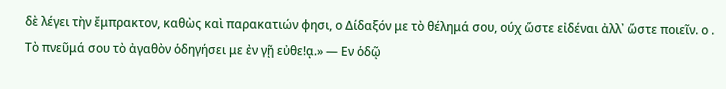δὲ λέγει τὴν ἔμπρακτον, καθὼς καὶ παρακατιών φησι, ο Δίδαξόν με τὸ θέλημά σου, ούχ ὥστε εἰδέναι ἀλλ᾿ ὥστε ποιεῖν. ο . Τὸ πνεῦμά σου τὸ ἀγαθὸν ὁδηγήσει με ἐν γῇ εὐθε!ᾳ.» — Εν ὁδῷ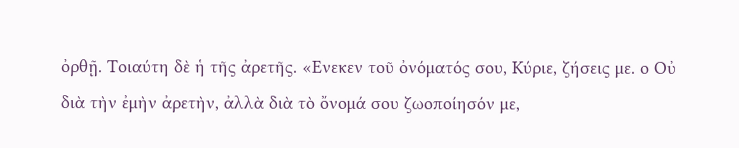ὀρθῇ. Τοιαύτη δὲ ἡ τῆς ἀρετῆς. «Ενεκεν τοῦ ὀνόματός σου, Κύριε, ζήσεις με. ο Οὐ διὰ τὴν ἐμὴν ἀρετὴν, ἀλλὰ διὰ τὸ ὄνομά σου ζωοποίησόν με,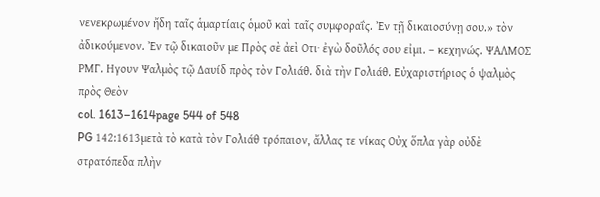νενεκρωμένον ἤδη ταῖς ἁμαρτίαις ὁμοῦ καὶ ταῖς συμφοραΐς. Ἐν τῇ δικαιοσύνῃ σου.» τὸν ἀδικούμενον. Ἐν τῷ δικαιοῦν με Πρὸς σὲ ἀεὶ Οτι· ἐγὼ δοῦλός σου εἰμι. – κεχηνώς. ΨΑΛΜΟΣ ΡΜΓ. Ηγουν Ψαλμὸς τῷ Δαυίδ πρὸς τὸν Γολιάθ. διὰ τὴν Γολιάθ. Εὐχαριστήριος ὁ ψαλμὸς πρὸς Θεὸν
col. 1613–1614page 544 of 548
PG 142:1613μετὰ τὸ κατὰ τὸν Γολιάθ τρόπαιον, ἄλλας τε νίκας Οὐχ ὅπλα γὰρ οὐδὲ στρατόπεδα πλὴν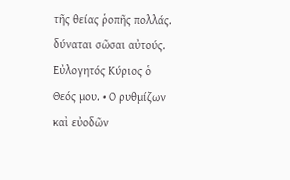τῆς θείας ῥοπῆς πολλάς. δύναται σῶσαι αὐτούς. Εὐλογητός Κύριος ὁ Θεός μου. • Ο ρυθμίζων καὶ εὐοδῶν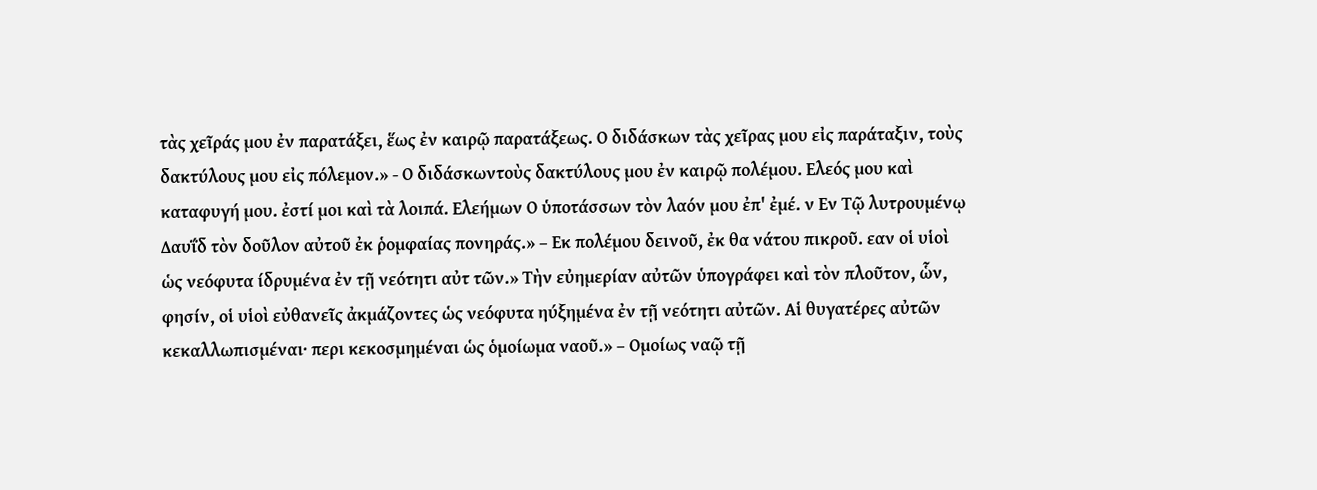τὰς χεῖράς μου ἐν παρατάξει, ἕως ἐν καιρῷ παρατάξεως. Ο διδάσκων τὰς χεῖρας μου εἰς παράταξιν, τοὺς δακτύλους μου εἰς πόλεμον.» - Ο διδάσκωντοὺς δακτύλους μου ἐν καιρῷ πολέμου. Ελεός μου καὶ καταφυγή μου. ἐστί μοι καὶ τὰ λοιπά. Ελεήμων Ο ὑποτάσσων τὸν λαόν μου ἐπ' ἐμέ. ν Εν Τῷ λυτρουμένῳ Δαυΐδ τὸν δοῦλον αὐτοῦ ἐκ ῥομφαίας πονηράς.» – Εκ πολέμου δεινοῦ, ἐκ θα νάτου πικροῦ. εαν οἱ υἱοὶ ὡς νεόφυτα ίδρυμένα ἐν τῇ νεότητι αὐτ τῶν.» Τὴν εὐημερίαν αὐτῶν ὑπογράφει καὶ τὸν πλοῦτον, ὧν, φησίν, οἱ υἱοὶ εὐθανεῖς ἀκμάζοντες ὡς νεόφυτα ηύξημένα ἐν τῇ νεότητι αὐτῶν. Αἱ θυγατέρες αὐτῶν κεκαλλωπισμέναι· περι κεκοσμημέναι ὡς ὁμοίωμα ναοῦ.» – Ομοίως ναῷ τῇ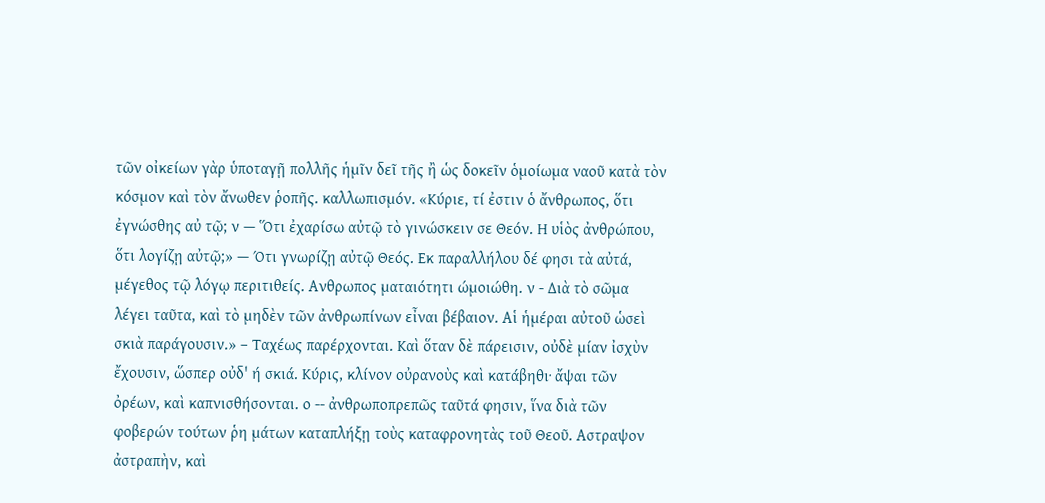τῶν οἰκείων γὰρ ὑποταγῇ πολλῆς ἡμῖν δεῖ τῆς ἢ ὡς δοκεῖν ὁμοίωμα ναοῦ κατὰ τὸν κόσμον καὶ τὸν ἄνωθεν ῥοπῆς. καλλωπισμόν. «Κύριε, τί ἐστιν ὁ ἄνθρωπος, ὅτι ἐγνώσθης αὐ τῷ; ν — Ὅτι ἐχαρίσω αὐτῷ τὸ γινώσκειν σε Θεόν. Η υἱὸς ἀνθρώπου, ὅτι λογίζῃ αὐτῷ;» — Ότι γνωρίζῃ αὐτῷ Θεός. Εκ παραλλήλου δέ φησι τὰ αὐτά, μέγεθος τῷ λόγῳ περιτιθείς. Ανθρωπος ματαιότητι ώμοιώθη. ν - Διὰ τὸ σῶμα λέγει ταῦτα, καὶ τὸ μηδὲν τῶν ἀνθρωπίνων εἶναι βέβαιον. Αἱ ἡμέραι αὐτοῦ ὡσεὶ σκιὰ παράγουσιν.» – Ταχέως παρέρχονται. Καὶ ὅταν δὲ πάρεισιν, οὐδὲ μίαν ἰσχὺν ἔχουσιν, ὥσπερ οὐδ' ή σκιά. Κύρις, κλίνον οὐρανοὺς καὶ κατάβηθι· ἄψαι τῶν ὀρέων, καὶ καπνισθήσονται. ο -- ἀνθρωποπρεπῶς ταῦτά φησιν, ἵνα διὰ τῶν φοβερών τούτων ῥη μάτων καταπλήξῃ τοὺς καταφρονητὰς τοῦ Θεοῦ. Αστραψον ἀστραπὴν, καὶ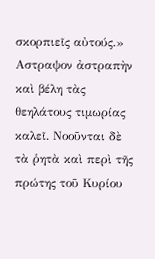σκορπιεῖς αὐτούς.» Αστραψον ἀστραπὴν καὶ βέλη τὰς θεηλάτους τιμωρίας καλεῖ. Νοοῦνται δὲ τὰ ῥητὰ καὶ περὶ τῆς πρώτης τοῦ Κυρίου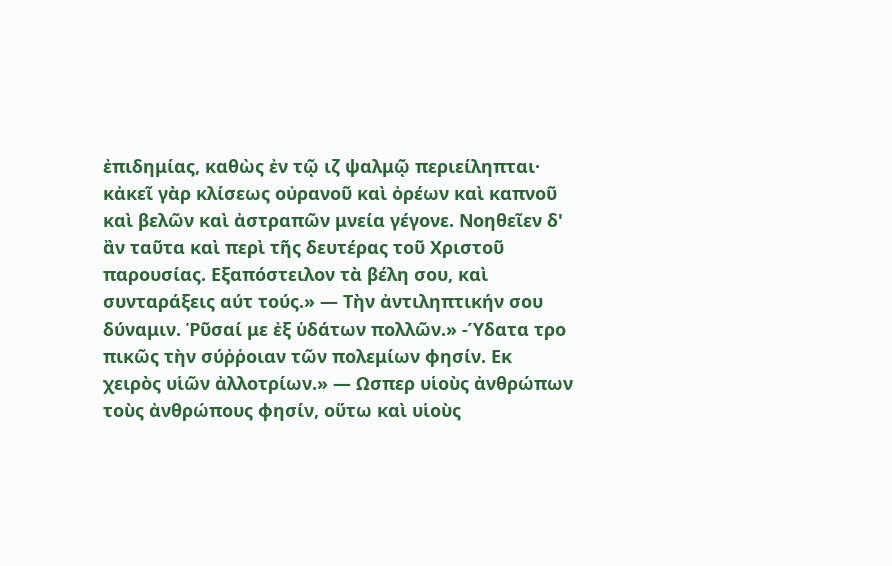ἐπιδημίας, καθὼς ἐν τῷ ιζ ψαλμῷ περιείληπται· κἀκεῖ γὰρ κλίσεως οὐρανοῦ καὶ ὀρέων καὶ καπνοῦ καὶ βελῶν καὶ ἀστραπῶν μνεία γέγονε. Νοηθεῖεν δ' ἂν ταῦτα καὶ περὶ τῆς δευτέρας τοῦ Χριστοῦ παρουσίας. Εξαπόστειλον τὰ βέλη σου, καὶ συνταράξεις αύτ τούς.» — Τὴν ἀντιληπτικήν σου δύναμιν. Ῥῦσαί με ἐξ ὑδάτων πολλῶν.» -Ύδατα τρο πικῶς τὴν σύῤῥοιαν τῶν πολεμίων φησίν. Εκ χειρὸς υἱῶν ἀλλοτρίων.» — Ωσπερ υἱοὺς ἀνθρώπων τοὺς ἀνθρώπους φησίν, οὕτω καὶ υἱοὺς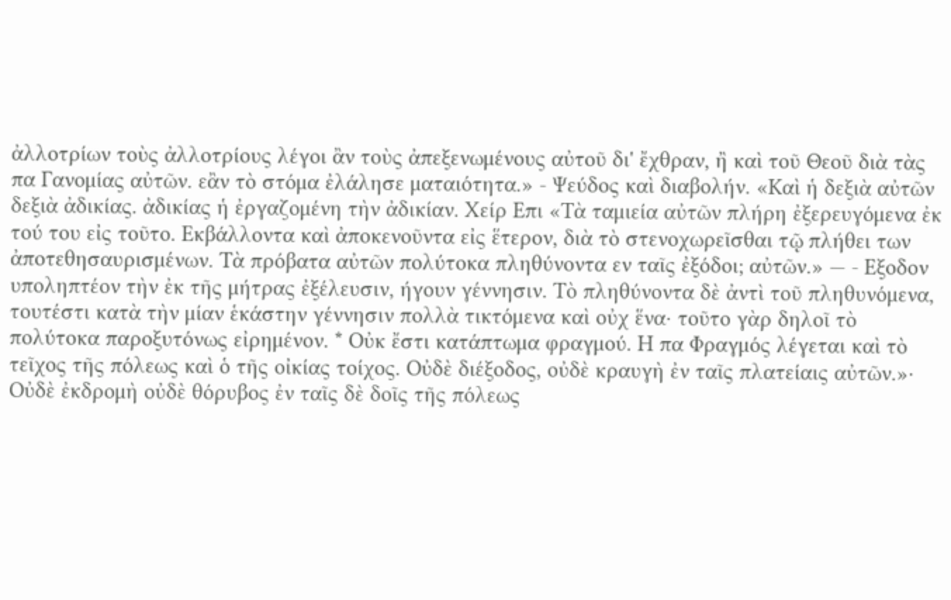ἀλλοτρίων τοὺς ἀλλοτρίους λέγοι ἂν τοὺς ἀπεξενωμένους αὐτοῦ δι' ἔχθραν, ἢ καὶ τοῦ Θεοῦ διὰ τὰς πα Γανομίας αὐτῶν. εἂν τὸ στόμα ἐλάλησε ματαιότητα.» - Ψεύδος καὶ διαβολήν. «Καὶ ἡ δεξιὰ αὐτῶν δεξιὰ ἀδικίας. ἀδικίας ἡ ἐργαζομένη τὴν ἀδικίαν. Χείρ Επι «Τὰ ταμιεία αὐτῶν πλήρη ἐξερευγόμενα ἐκ τού του εἰς τοῦτο. Εκβάλλοντα καὶ ἀποκενοῦντα εἰς ἕτερον, διὰ τὸ στενοχωρεῖσθαι τῷ πλήθει των ἀποτεθησαυρισμένων. Τὰ πρόβατα αὐτῶν πολύτοκα πληθύνοντα εν ταῖς ἐξόδοι; αὐτῶν.» — - Εξοδον υποληπτέον τὴν ἐκ τῆς μήτρας ἐξέλευσιν, ήγουν γέννησιν. Τὸ πληθύνοντα δὲ ἀντὶ τοῦ πληθυνόμενα, τουτέστι κατὰ τὴν μίαν ἑκάστην γέννησιν πολλὰ τικτόμενα καὶ οὐχ ἕνα· τοῦτο γὰρ δηλοῖ τὸ πολύτοκα παροξυτόνως εἰρημένον. * Οὐκ ἔστι κατάπτωμα φραγμού. Η πα Φραγμός λέγεται καὶ τὸ τεῖχος τῆς πόλεως καὶ ὁ τῆς οἰκίας τοίχος. Οὐδὲ διέξοδος, οὐδὲ κραυγὴ ἐν ταῖς πλατείαις αὐτῶν.»· Οὐδὲ ἐκδρομὴ οὐδὲ θόρυβος ἐν ταῖς δὲ δοῖς τῆς πόλεως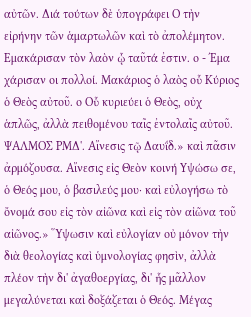αὐτῶν. Διά τούτων δὲ ὑπογράφει Ο τὴν εἰρήνην τῶν ἁμαρτωλῶν καὶ τὸ ἀπολέμητον. Εμακάρισαν τὸν λαὸν ᾧ ταῦτά ἐστιν. ο - Έμα χάρισαν οι πολλοί. Μακάριος ὁ λαὸς οὗ Κύριος ὁ Θεὸς αὐτοῦ. ο Οὗ κυριεύει ὁ Θεὸς, οὐχ ἁπλῶς, ἀλλὰ πειθομένου ταῖς ἐντολαῖς αὐτοῦ. ΨΑΛΜΟΣ ΡΜΔ'. Αἴνεσις τῷ Δαυΐδ.» καὶ πᾶσιν ἀρμόζουσα. Αἴνεσις εἰς Θεὸν κοινή Υψώσω σε, ὁ Θεός μου, ὁ βασιλεύς μου· καὶ εὐλογήσω τὸ ὄνομά σου εἰς τὸν αἰῶνα καὶ εἰς τὸν αἰῶνα τοῦ αἰῶνος.» Ὕψωσιν καὶ εὐλογίαν οὐ μόνον τὴν διὰ θεολογίας καὶ ὑμνολογίας φησὶν, ἀλλὰ πλέον τὴν δι' ἀγαθοεργίας, δι' ἧς μᾶλλον μεγαλύνεται καὶ δοξάζεται ὁ Θεός. Μέγας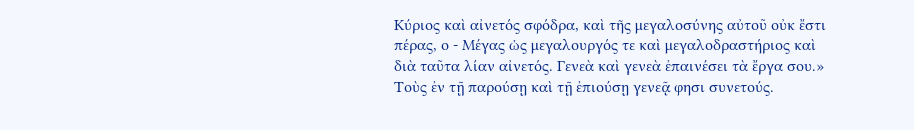Κύριος καὶ αἰνετός σφόδρα, καὶ τῆς μεγαλοσύνης αὐτοῦ οὐκ ἔστι πέρας, ο - Μέγας ὡς μεγαλουργός τε καὶ μεγαλοδραστήριος καὶ διὰ ταῦτα λίαν αἰνετός. Γενεὰ καὶ γενεὰ ἐπαινέσει τὰ ἔργα σου.» Τοὺς ἐν τῇ παρούσῃ καὶ τῇ ἐπιούσῃ γενεᾷ φησι συνετούς.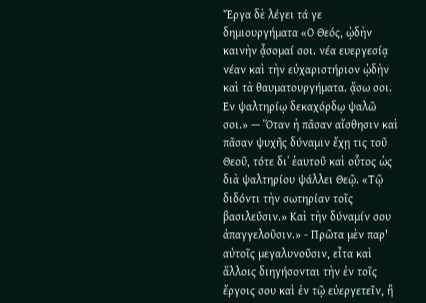Ἔργα δὲ λέγει τά γε δημιουργήματα «Ο Θεός, ᾠδὴν καινὴν ᾆσομαί σοι. νέα ευεργεσίᾳ νέαν καὶ τὴν εὐχαριστήριον ᾠδὴν καὶ τὰ θαυματουργήματα. ᾄσω σοι. Εν ψαλτηρίῳ δεκαχόρδῳ ψαλῶ σοι.» — Ὅταν ἡ πᾶσαν αἴσθησιν καὶ πᾶσαν ψυχῆς δύναμιν ἔχῃ τις τοῦ Θεοῦ, τότε δι᾿ ἑαυτοῦ καὶ οὗτος ὡς διὰ ψαλτηρίου ψάλλει Θεῷ. «Τῷ διδόντι τὴν σωτηρίαν τοῖς βασιλεῦσιν.» Καὶ τὴν δύναμίν σου ἀπαγγελοῦσιν.» - Πρῶτα μὲν παρ' αὐτοῖς μεγαλυνοῦσιν, εἶτα καὶ ἄλλοις διηγήσονται τὴν ἐν τοῖς ἔργοις σου καὶ ἐν τῷ εὐεργετεῖν, ἢ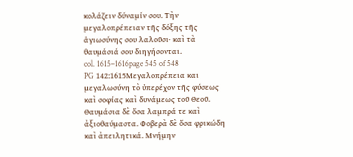κολάζειν δύναμίν σου. Τὴν μεγαλοπρέπειαν τῆς δόξης τῆς ἁγιωσύνης σου λαλοῦσι· καὶ τὰ θαυμάσιά σου διηγήσονται.
col. 1615–1616page 545 of 548
PG 142:1615Μεγαλοπρέπεια και μεγαλωσύνη τὸ ὑπερέχον τῆς φύσεως καὶ σοφίας καὶ δυνάμεως τοῦ Θεοῦ. Θαυμάσια δὲ ὅσα λαμπρά τε καὶ ἀξιοθαύμαστα. Φοβερὰ δὲ ὅσα φρικώδη καὶ ἀπειλητικά. Μνήμην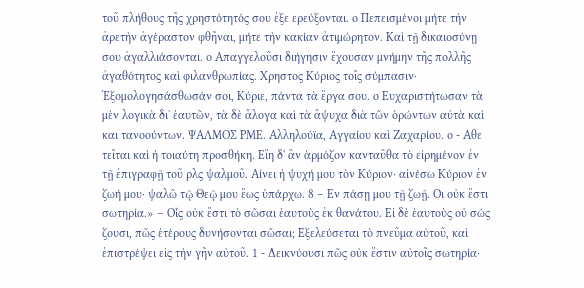τοῦ πλήθους τῆς χρηστότητός σου ἐξε ερεύξονται. ο Πεπεισμένοι μήτε τὴν ἀρετὴν ἀγέραστον φθῆναι, μήτε τὴν κακίαν ἀτιμώρητον. Καὶ τῇ δικαιοσύνῃ σου ἀγαλλιάσονται. ο Απαγγελοῦσι διήγησιν ἔχουσαν μνήμην τῆς πολλῆς ἀγαθότητος καὶ φιλανθρωπίας. Χρηστος Κύριος τοῖς σύμπασιν· Ἐξομολογησάσθωσάν σοι, Κύριε, πάντα τὰ ἔργα σου. ο Ευχαριστήτωσαν τὰ μὲν λογικὰ δι᾿ ἑαυτῶν, τὰ δὲ ἄλογα καὶ τὰ ἄψυχα διὰ τῶν ὁρώντων αὐτὰ καὶ και τανοούντων. ΨΑΛΜΟΣ ΡΜΕ. Αλληλούϊα, Αγγαίου καὶ Ζαχαρίου. ο - Αθε τεῖται καὶ ἡ τοιαύτη προσθήκη. Εἴη δ' ἂν ἁρμόζον κανταῦθα τὸ εἰρημένον ἐν τῇ ἐπιγραφῇ τοῦ ρλς ψαλμοῦ. Αίνει ἡ ψυχή μου τὸν Κύριον· αἰνέσω Κύριον ἐν ζωή μου· ψαλῶ τῷ Θεῷ μου ἕως ὑπάρχω. 8 – Εν πάσῃ μου τῇ ζωῇ. Οι οὐκ ἔστι σωτηρία.» – Οἷς οὐκ ἔστι τὸ σῶσαι ἑαυτοὺς ἐκ θανάτου. Εἰ δὲ ἑαυτοὺς οὐ σώς ζουσι, πῶς ἑτέρους δυνήσονται σῶσαι; Εξελεύσεται τὸ πνεῦμα αὐτοῦ, καὶ ἐπιστρέψει εἰς τὴν γῆν αὐτοῦ. 1 - Δεικνύουσι πῶς οὐκ ἔστιν αὐτοῖς σωτηρία·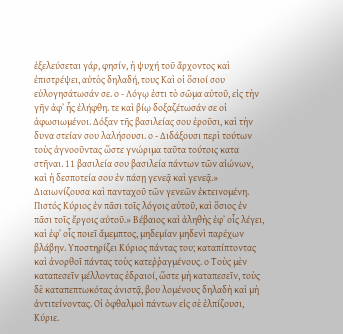ἐξελεύσεται γάρ, φησίν, ἡ ψυχή τοῦ ἄρχοντος καὶ ἐπιστρέψει, αὐτὸς δηλαδή, τους Καὶ οἱ ὅσιοί σου εὐλογησάτωσάν σε. ο - Λόγῳ ἐστι τὸ σῶμα αὐτοῦ, εἰς τὴν γῆν ἀφ᾽ ἧς ἐλήφθη. τε καὶ βίῳ δοξαζέτωσάν σε οἱ ἀφωσιωμένοι. Δόξαν τῆς βασιλείας σου ἐροῦσι, καὶ τὴν δυνα στείαν σου λαλήσουσι. ο - Διδάξουσι περὶ τούτων τοὺς ἀγνοοῦντας ὥστε γνώριμα ταῦτα τούτοις κατα στῆναι. 11 βασιλεία σου βασιλεία πάντων τῶν αἰώνων, καὶ ἡ δεσποτεία σου ἐν πάσῃ γενεᾷ καὶ γενεᾷ.» Διαιωνίζουσα καὶ πανταχοῦ τῶν γενεῶν ἐκτεινομένη. Πιστός Κύριος ἐν πᾶσι τοῖς λόγοις αὐτοῦ, καὶ ὅσιος ἐν πᾶσι τοῖς ἔργοις αὐτοῦ.» Βέβαιος καὶ ἀληθὴς ἐφ᾽ οἷς λέγει, καὶ ἐφ᾽ οἷς ποιεῖ ἄμεμπτος, μηδεμίαν μηδενὶ παρέχων βλάβην. Υποστηρίζει Κύριος πάντας του; καταπίπτοντας καὶ ἀνορθοῖ πάντας τοὺς κατεῤῥαγμένους. ο Τοὺς μὲν καταπεσεῖν μέλλοντας ἑδραιοί, ὥστε μὴ καταπεσεῖν, τοὺς δὲ καταπεπτωκότας ἀνιστᾷ, βου λομένους δηλαδὴ καὶ μὴ ἀντιτείνοντας. Οἱ ὀφθαλμοὶ πάντων εἰς σὲ ἐλπίζουσι, Κύριε.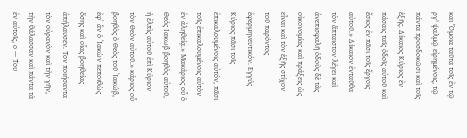και Ὅμοια ταῦτα τοῖς ἐν τῷ ργ' ψαλμῷ εἰρημένοις, τῷ πάντα προσδοκῶσι καὶ τοῖς ἑξῆς. Δίκαιος Κύριος ἐν πάσαις ταῖς ὁδοῖς αὐτοῦ καὶ ἔσιος ἐν πᾶσι τοῖς ἔργοις αὐτοῦ.» Δίκαιον ἐνταῦθα τὸν ἅπταιστον λέγει καὶ ἀνεπισφαλῆ ὁδοὺς δὲ τὰς οἰκονομίας καὶ πράξεις ὡς εἶναι καὶ τὸν ἑξῆς στίχον τοῦ παρόντος ἐφερμηνευτικόν. Εγγύς Κύριος πᾶσι τοῖς ἐπικαλουμένοις αὐτόν, πᾶσι τοῖς ἐπικαλουμένοις αὐτὸν ἐν ἀληθείᾳ.» Μακάριος οὗ ὁ Θεός Ιακωβ βοηθὸς αὐτοῦ, ἡ ἐλπὶς αὐτοῦ ἐπὶ Κύριον τὸν Θεὸν αὐτοῦ.» κάριος οὗ βοηθὸς ὁ Θεὸς τοῦ Ἰακώβ, ἐφ᾽ ἂν ὁ Ἰακὼν πεποιθὼς ὅσης καὶ οἷας βοηθείας ἀπήλαυσεν. Τον ποιήσαντα τὸν οὐρανὸν καὶ τὴν γῆν, τὴν θάλασσαν καὶ πάντα τὰ ἐν αὐτοῖς, ο — Του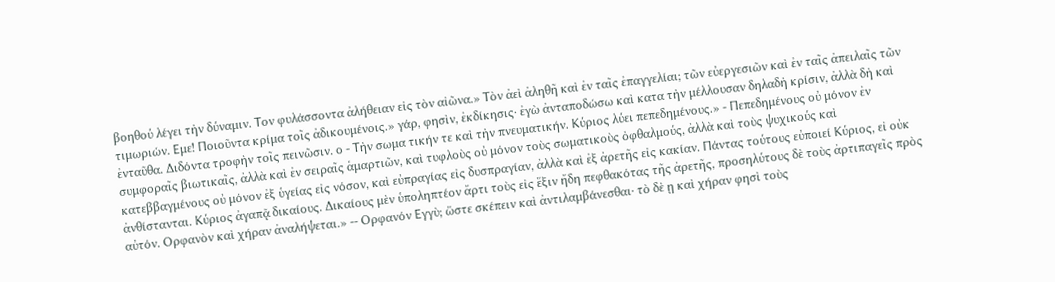βοηθού λέγει τὴν δύναμιν. Τον φυλάσσοντα ἀλήθειαν εἰς τὸν αἰῶνα.» Τὸν ἀεὶ ἀληθῆ καὶ ἐν ταῖς ἐπαγγελίαι; τῶν εὐεργεσιῶν καὶ ἐν ταῖς ἀπειλαῖς τῶν τιμωριών. Εμε! Ποιοῦντα κρίμα τοῖς ἀδικουμένοις.» γάρ, φησὶν, ἐκδίκησις· ἐγὼ ἀνταποδώσω καὶ κατα τὴν μέλλουσαν δηλαδὴ κρίσιν, ἀλλὰ δὴ καὶ ἐνταῦθα. Διδόντα τροφὴν τοῖς πεινῶσιν. ο - Τὴν σωμα τικήν τε καὶ τὴν πνευματικήν. Κύριος λύει πεπεδημένους.» - Πεπεδημένους οὐ μόνον ἐν συμφοραῖς βιωτικαῖς, ἀλλὰ καὶ ἐν σειραῖς ἁμαρτιῶν, καὶ τυφλοὺς οὐ μόνον τοὺς σωματικοὺς ὀφθαλμούς, ἀλλὰ καὶ τοὺς ψυχικούς καὶ κατεββαγμένους οὐ μόνον ἐξ ὑγείας εἰς νόσον, καὶ εὐπραγίας εἰς δυσπραγίαν, ἀλλὰ καὶ ἐξ ἀρετῆς εἰς κακίαν. Πάντας τούτους εὐποιεί Κύριος, εἰ οὐκ ἀνθίστανται. Κύριος ἀγαπᾷ δικαίους. Δικαίους μὲν ὑποληπτέον ἄρτι τοὺς εἰς ἕξιν ἤδη πεφθακότας τῆς ἀρετῆς, προσηλύτους δὲ τοὺς ἀρτιπαγεῖς πρὸς αὐτόν. Ορφανὸν καὶ χήραν ἀναλήψεται.» -- Ορφανόν Εγγὺ; ὥστε σκέπειν καὶ ἀντιλαμβάνεσθαι· τὸ δὲ ῃ καὶ χήραν φησὶ τοὺς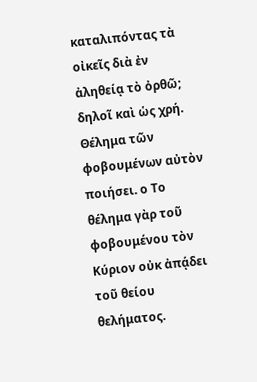καταλιπόντας τὰ οἰκεῖς διὰ ἐν ἀληθείᾳ τὸ ὀρθῶ; δηλοῖ καὶ ὡς χρή. Θέλημα τῶν φοβουμένων αὐτὸν ποιήσει. ο Το θέλημα γὰρ τοῦ φοβουμένου τὸν Κύριον οὐκ ἀπᾴδει τοῦ θείου θελήματος.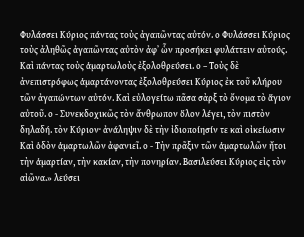Φυλάσσει Κύριος πάντας τοὺς ἀγαπῶντας αὐτόν. ο Φυλάσσει Κύριος τοὺς ἀληθῶς ἀγαπῶντας αὐτὸν ἀφ᾽ ὧν προσήκει φυλάττειν αὐτούς. Καὶ πάντας τοὺς ἁμαρτωλοὺς ἐξολοθρεύσει. ο – Τοὺς δὲ ἀνεπιστρόφως ἁμαρτάνοντας ἐξολοθρεύσει Κύριος ἐκ τοῦ κλήρου τῶν ἀγαπώντων αὐτόν. Καὶ εὐλογείτω πᾶσα σὰρξ τὸ ὄνομα τὸ ἅγιον αὐτοῦ. ο - Συνεκδοχικῶς τὸν ἄνθρωπον ὅλον λέγει, τὸν πιστὸν δηλαδή. τὸν Κύριον· ἀνάληψιν δὲ τὴν ἰδιοποίησίν τε καὶ οἰκείωσιν Καὶ ὁδὸν ἁμαρτωλῶν ἀφανιεῖ. ο - Τὴν πρᾶξιν τῶν ἁμαρτωλῶν ἤτοι τὴν ἁμαρτίαν, τὴν κακίαν, τὴν πονηρίαν. Βασιλεύσει Κύριος εἰς τὸν αἰῶνα.» λεύσει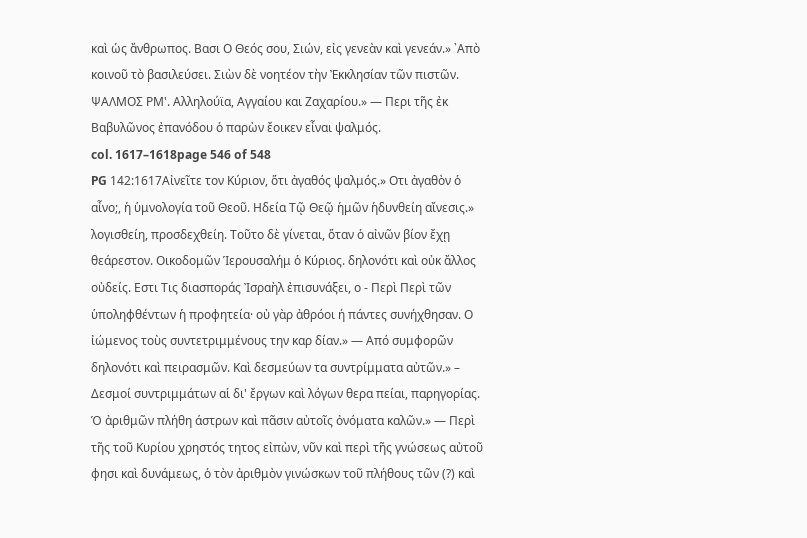καὶ ὡς ἄνθρωπος. Βασι Ο Θεός σου, Σιών, εἰς γενεὰν καὶ γενεάν.» ᾿Απὸ κοινοῦ τὸ βασιλεύσει. Σιὼν δὲ νοητέον τὴν Ἐκκλησίαν τῶν πιστῶν. ΨΑΛΜΟΣ ΡΜ'. Αλληλούϊα, Αγγαίου και Ζαχαρίου.» — Περι τῆς ἐκ Βαβυλῶνος ἐπανόδου ὁ παρὼν ἔοικεν εἶναι ψαλμός.
col. 1617–1618page 546 of 548
PG 142:1617Αἰνεῖτε τον Κύριον, ὅτι ἀγαθός ψαλμός.» Οτι ἀγαθὸν ὁ αἶνο;, ἡ ὑμνολογία τοῦ Θεοῦ. Ηδεία Τῷ Θεῷ ἡμῶν ἡδυνθείη αἴνεσις.» λογισθείη, προσδεχθείη. Τοῦτο δὲ γίνεται, ὅταν ὁ αἰνῶν βίον ἔχῃ θεάρεστον. Οικοδομῶν Ἱερουσαλήμ ὁ Κύριος. δηλονότι καὶ οὐκ ἄλλος οὐδείς. Εστι Τις διασποράς Ἰσραὴλ ἐπισυνάξει, ο - Περὶ Περὶ τῶν ὑποληφθέντων ἡ προφητεία· οὐ γὰρ ἀθρόοι ή πάντες συνήχθησαν. Ο ἰώμενος τοὺς συντετριμμένους την καρ δίαν.» — Από συμφορῶν δηλονότι καὶ πειρασμῶν. Καὶ δεσμεύων τα συντρίμματα αὐτῶν.» – Δεσμοί συντριμμάτων αἱ δι' ἔργων καὶ λόγων θερα πείαι, παρηγορίας. Ὁ ἀριθμῶν πλήθη άστρων καὶ πᾶσιν αὐτοῖς ὀνόματα καλῶν.» — Περὶ τῆς τοῦ Κυρίου χρηστός τητος εἰπὼν, νῦν καὶ περὶ τῆς γνώσεως αὐτοῦ φησι καὶ δυνάμεως, ὁ τὸν ἀριθμὸν γινώσκων τοῦ πλήθους τῶν (?) καὶ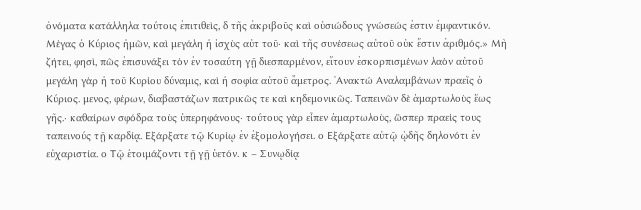ὀνόματα κατάλληλα τούτοις ἐπιτιθεὶς, δ τῆς ἀκριβοῦς καὶ οὐσιώδους γνώσεώς ἐστιν ἐμφαντικόν. Μέγας ὁ Κύριος ἡμῶν, καὶ μεγάλη ἡ ἰσχὺς αὐτ τοῦ· καὶ τῆς συνέσεως αὐτοῦ οὐκ ἔστιν ἀριθμός.» Μὴ ζήτει, φησὶ, πῶς ἐπισυνάξει τὸν ἐν τοσαύτη γῇ διεσπαρμένον, εἴτουν ἐσκορπισμένων λαὸν αὐτοῦ μεγάλη γὰρ ἡ τοῦ Κυρίου δύναμις, καὶ ἡ σοφία αὐτοῦ ἄμετρος. ᾿Ανακτώ Αναλαμβάνων πραεῖς ὁ Κύριος. μενος, φέρων, διαβαστάζων πατρικῶς τε καὶ κηδεμονικῶς. Ταπεινῶν δὲ ἁμαρτωλοὺς ἕως γῆς.· καθαίρων σφόδρα τοὺς ὑπερηφάνους· τούτους γὰρ εἶπεν ἁμαρτωλοὺς, ὥσπερ πραείς τους ταπεινούς τῇ καρδίᾳ. Εξάρξατε τῷ Κυρίῳ ἐν ἐξομολογήσει. ο Εξάρξατε αὐτῷ ᾠδῆς δηλονότι ἐν εὐχαριστία. ο Τῷ ἑτοιμάζοντι τῇ γῇ ὑετόν. κ – Συνῳδίᾳ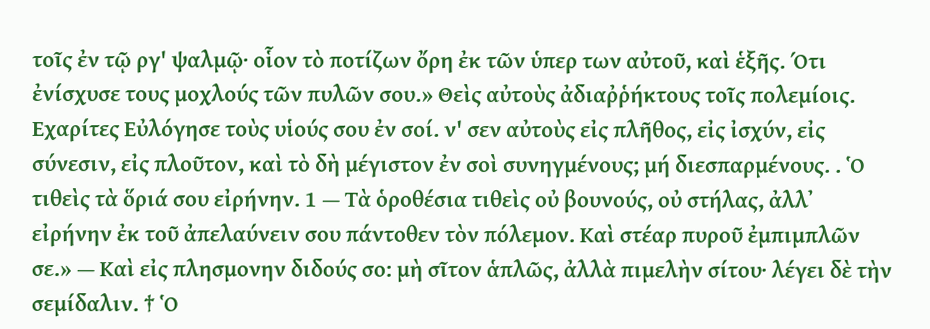τοῖς ἐν τῷ ργ' ψαλμῷ· οἷον τὸ ποτίζων ὄρη ἐκ τῶν ὑπερ των αὐτοῦ, καὶ ἑξῆς. Ότι ἐνίσχυσε τους μοχλούς τῶν πυλῶν σου.» Θεὶς αὐτοὺς ἀδιαῤῥήκτους τοῖς πολεμίοις. Εχαρίτες Εὐλόγησε τοὺς υἱούς σου ἐν σοί. ν' σεν αὐτοὺς εἰς πλῆθος, εἰς ἰσχύν, εἰς σύνεσιν, εἰς πλοῦτον, καὶ τὸ δὴ μέγιστον ἐν σοὶ συνηγμένους; μή διεσπαρμένους. . Ὁ τιθεὶς τὰ ὅριά σου εἰρήνην. 1 — Τὰ ὁροθέσια τιθεὶς οὐ βουνούς, οὐ στήλας, ἀλλ᾽ εἰρήνην ἐκ τοῦ ἀπελαύνειν σου πάντοθεν τὸν πόλεμον. Καὶ στέαρ πυροῦ ἐμπιμπλῶν σε.» — Καὶ εἰς πλησμονην διδούς σο: μὴ σῖτον ἁπλῶς, ἀλλὰ πιμελὴν σίτου· λέγει δὲ τὴν σεμίδαλιν. † Ὁ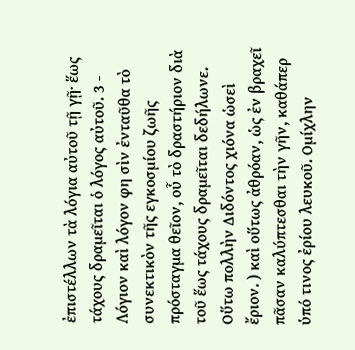ἐπιστέλλων τὰ λόγια αὐτοῦ τῇ γῇ· ἕως τάχους δραμεῖται ὁ λόγος αὐτοῦ. 3 - Λόγιον καὶ λόγον φη σὶν ἐνταῦθα τὸ συνεκτικὸν τῆς εγκοσμίου ζωῆς πρόσταγμα θεῖον, οὗ τὸ δραστήριον διὰ τοῦ ἕως τάχους δραμεῖται δεδήλωνε. Οὕτω πολλὴν Διδόντος χιόνα ὡσεὶ ἔριον. ) καὶ οὕτως ἀθρόαν, ὡς ἐν βραχεῖ πᾶσαν καλύπτεσθαι τὴν γῆν, καθάπερ ὑπό τινος ἐρίου λευκοῦ. Ομίχλην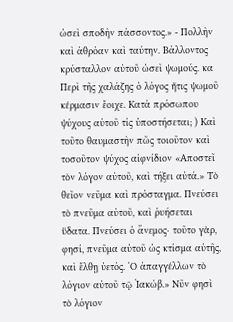ὡσεὶ σποδὴν πάσσοντος.» - Πολλὴν καὶ ἀθρόαν καὶ ταύτην. Βάλλοντος κρύσταλλον αὐτοῦ ὡσεὶ ψωμούς. κα Περὶ τῆς χαλάζης ὁ λόγος ἥτις ψωμοῦ κέρμασιν ἔοιχε. Κατά πρόσωπου ψύχους αὐτοῦ τίς ὑποστήσεται; ) Καὶ τοῦτο θαυμαστὴν πῶς τοιοῦτον καὶ τοσοῦτον ψύχος αἰφνίδιον «Αποστεῖ τὸν λόγον αὐτοῦ, καὶ τήξει αὐτά.» Τὸ θεῖον νεῦμα καὶ πρόσταγμα. Πνεύσει τὸ πνεῦμα αὐτοῦ, καὶ ῥυήσεται ὕδατα. Πνεύσει ὁ ἄνεμος· τοῦτο γὰρ, φησί, πνεῦμα αὑτοῦ ὡς κτίσμα αὐτῆς, καὶ ἔλθῃ ὑετός. ῾Ο ἀπαγγέλλων τὸ λόγιον αὐτοῦ τῷ Ἰακώβ.» Νῦν φησὶ τὸ λόγιον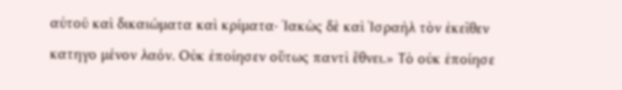αὐτοῦ καὶ δικαιώματα καὶ κρίματα· Ἰακὼς δὲ καὶ Ἰσραὴλ τὸν ἐκεῖθεν κατηγο μένον λαόν. Οὐκ ἐποίησεν οὕτως παντὶ ἔθνει.» Τὸ οὐκ ἐποίησε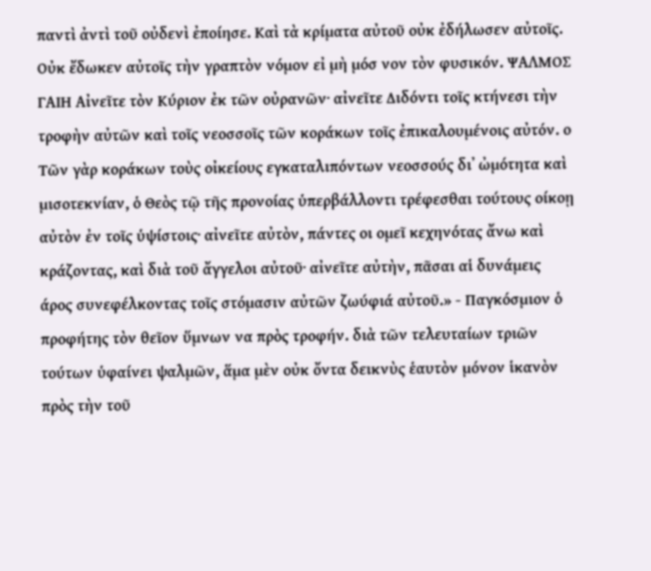παντὶ ἀντὶ τοῦ οὐδενὶ ἐποίησε. Καὶ τὰ κρίματα αὐτοῦ οὐκ ἐδήλωσεν αὐτοῖς. Οὐκ ἔδωκεν αὐτοῖς τὴν γραπτὸν νόμον εἰ μὴ μόσ νον τὸν φυσικόν. ΨΑΛΜΟΣ ΓΑΙΗ Αἰνεῖτε τὸν Κύριον ἐκ τῶν οὐρανῶν· αἰνεῖτε Διδόντι τοῖς κτήνεσι τὴν τροφὴν αὐτῶν καὶ τοῖς νεοσσοῖς τῶν κοράκων τοῖς ἐπικαλουμένοις αὐτόν. ο Τῶν γὰρ κοράκων τοὺς οἰκείους εγκαταλιπόντων νεοσσούς δι᾽ ὠμότητα καὶ μισοτεκνίαν, ὁ Θεὸς τῷ τῆς προνοίας ὑπερβάλλοντι τρέφεσθαι τούτους οίκοῃ αὐτὸν ἐν τοῖς ὑψίστοις· αἰνεῖτε αὐτὸν, πάντες οι ομεῖ κεχηνότας ἄνω καὶ κράζοντας, καὶ διὰ τοῦ ἄγγελοι αὐτοῦ· αἰνεῖτε αὐτὴν, πᾶσαι αἱ δυνάμεις άρος συνεφέλκοντας τοῖς στόμασιν αὐτῶν ζωύφιά αὐτοῦ.» - Παγκόσμιον ὁ προφήτης τὸν θεῖον ὕμνων να πρὸς τροφήν. διὰ τῶν τελευταίων τριῶν τούτων ὑφαίνει ψαλμῶν, ἅμα μὲν οὐκ ὄντα δεικνὺς ἑαυτὸν μόνον ἱκανὸν πρὸς τὴν τοῦ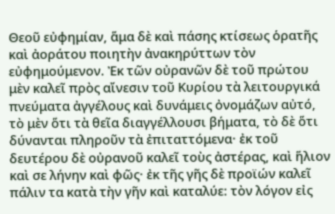Θεοῦ εὐφημίαν, ἅμα δὲ καὶ πάσης κτίσεως ὁρατῆς καὶ ἀοράτου ποιητὴν ἀνακηρύττων τὸν εὐφημούμενον. Ἐκ τῶν οὐρανῶν δὲ τοῦ πρώτου μὲν καλεῖ πρὸς αἴνεσιν τοῦ Κυρίου τὰ λειτουργικά πνεύματα ἀγγέλους καὶ δυνάμεις ὀνομάζων αὐτό, τὸ μὲν ὅτι τὰ θεῖα διαγγέλλουσι βήματα, τὸ δὲ ὅτι δύνανται πληροῦν τὰ ἐπιταττόμενα· ἐκ τοῦ δευτέρου δὲ οὐρανοῦ καλεῖ τοὺς ἀστέρας, καὶ ἥλιον καὶ σε λήνην καὶ φῶς· ἐκ τῆς γῆς δὲ προϊών καλεῖ πάλιν τα κατὰ τὴν γῆν καὶ καταλύε: τὸν λόγον εἰς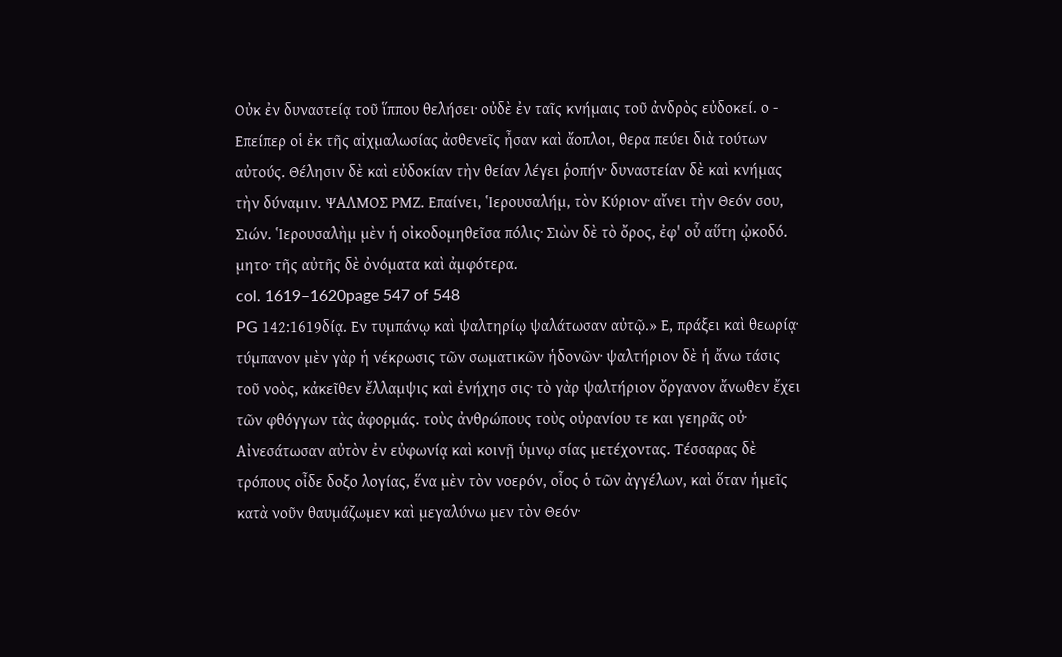Οὐκ ἐν δυναστείᾳ τοῦ ἵππου θελήσει· οὐδὲ ἐν ταῖς κνήμαις τοῦ ἀνδρὸς εὐδοκεί. ο - Επείπερ οἱ ἐκ τῆς αἰχμαλωσίας ἀσθενεῖς ἦσαν καὶ ἄοπλοι, θερα πεύει διὰ τούτων αὐτούς. Θέλησιν δὲ καὶ εὐδοκίαν τὴν θείαν λέγει ῥοπήν· δυναστείαν δὲ καὶ κνήμας τὴν δύναμιν. ΨΑΛΜΟΣ ΡΜΖ. Επαίνει, Ἱερουσαλήμ, τὸν Κύριον· αἴνει τὴν Θεόν σου, Σιών. Ἱερουσαλὴμ μὲν ἡ οἰκοδομηθεῖσα πόλις· Σιὼν δὲ τὸ ὄρος, ἐφ' οὗ αὕτη ᾠκοδό. μητο· τῆς αὐτῆς δὲ ὀνόματα καὶ ἀμφότερα.
col. 1619–1620page 547 of 548
PG 142:1619δίᾳ. Εν τυμπάνῳ καὶ ψαλτηρίῳ ψαλάτωσαν αὐτῷ.» Ε, πράξει καὶ θεωρίᾳ· τύμπανον μὲν γὰρ ἡ νέκρωσις τῶν σωματικῶν ἡδονῶν· ψαλτήριον δὲ ἡ ἄνω τάσις τοῦ νοὸς, κἀκεῖθεν ἔλλαμψις καὶ ἐνήχησ σις· τὸ γὰρ ψαλτήριον ὄργανον ἄνωθεν ἔχει τῶν φθόγγων τὰς ἀφορμάς. τοὺς ἀνθρώπους τοὺς οὐρανίου τε και γεηρᾶς οὐ· Αἰνεσάτωσαν αὐτὸν ἐν εὐφωνίᾳ καὶ κοινῇ ὑμνῳ σίας μετέχοντας. Τέσσαρας δὲ τρόπους οἶδε δοξο λογίας, ἕνα μὲν τὸν νοερόν, οἷος ὁ τῶν ἀγγέλων, καὶ ὅταν ἡμεῖς κατὰ νοῦν θαυμάζωμεν καὶ μεγαλύνω μεν τὸν Θεόν·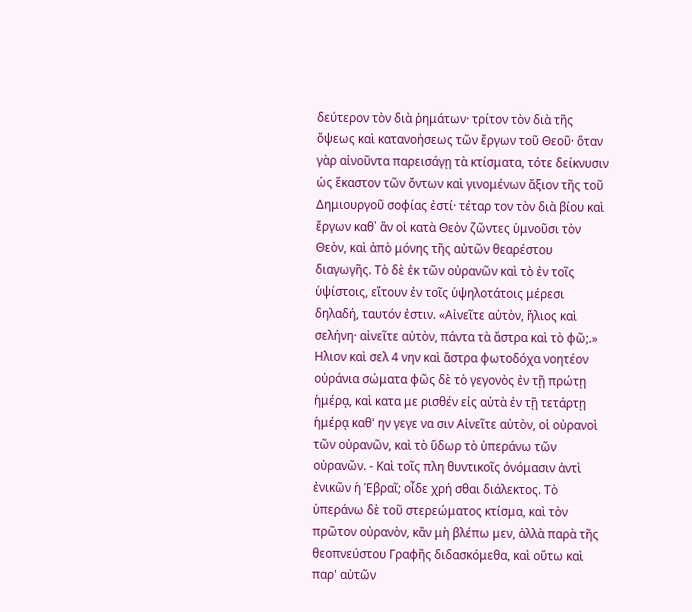δεύτερον τὸν διὰ ῥημάτων· τρίτον τὸν διὰ τῆς ὄψεως καὶ κατανοήσεως τῶν ἔργων τοῦ Θεοῦ· ὅταν γὰρ αἰνοῦντα παρεισάγῃ τὰ κτίσματα, τότε δείκνυσιν ὡς ἕκαστον τῶν ὄντων καὶ γινομένων ἄξιον τῆς τοῦ Δημιουργοῦ σοφίας ἐστί· τέταρ τον τὸν διὰ βίου καὶ ἔργων καθ᾽ ἂν οἱ κατὰ Θεὸν ζῶντες ὑμνοῦσι τὸν Θεὸν, καὶ ἀπὸ μόνης τῆς αὐτῶν θεαρέστου διαγωγῆς. Τὸ δὲ ἐκ τῶν οὐρανῶν καὶ τὸ ἐν τοῖς ὑψίστοις, εἴτουν ἐν τοῖς ὑψηλοτάτοις μέρεσι δηλαδή, ταυτόν ἐστιν. «Αἰνεῖτε αὐτὸν, ἥλιος καὶ σελήνη· αἰνεῖτε αὐτὸν, πάντα τὰ ἄστρα καὶ τὸ φῶ;.» Ηλιον καὶ σελ 4 νην καὶ ἄστρα φωτοδόχα νοητέον οὐράνια σώματα φῶς δὲ τὸ γεγονὸς ἐν τῇ πρώτῃ ἡμέρᾳ, καὶ κατα με ρισθέν εἰς αὐτὰ ἐν τῇ τετάρτῃ ἡμέρᾳ καθ' ην γεγε να σιν Αἰνεῖτε αὐτὸν, οἱ οὐρανοὶ τῶν οὐρανῶν, καὶ τὸ ὕδωρ τὸ ὑπεράνω τῶν οὐρανῶν. - Καὶ τοῖς πλη θυντικοῖς ὀνόμασιν ἀντὶ ἐνικῶν ἡ Ἑβραῖ; οἶδε χρή σθαι διάλεκτος. Τὸ ὑπεράνω δὲ τοῦ στερεώματος κτίσμα, καὶ τὸν πρῶτον οὐρανὸν, κἂν μὴ βλέπω μεν, ἀλλὰ παρὰ τῆς θεοπνεύστου Γραφῆς διδασκόμεθα, καὶ οὕτω καὶ παρ' αὐτῶν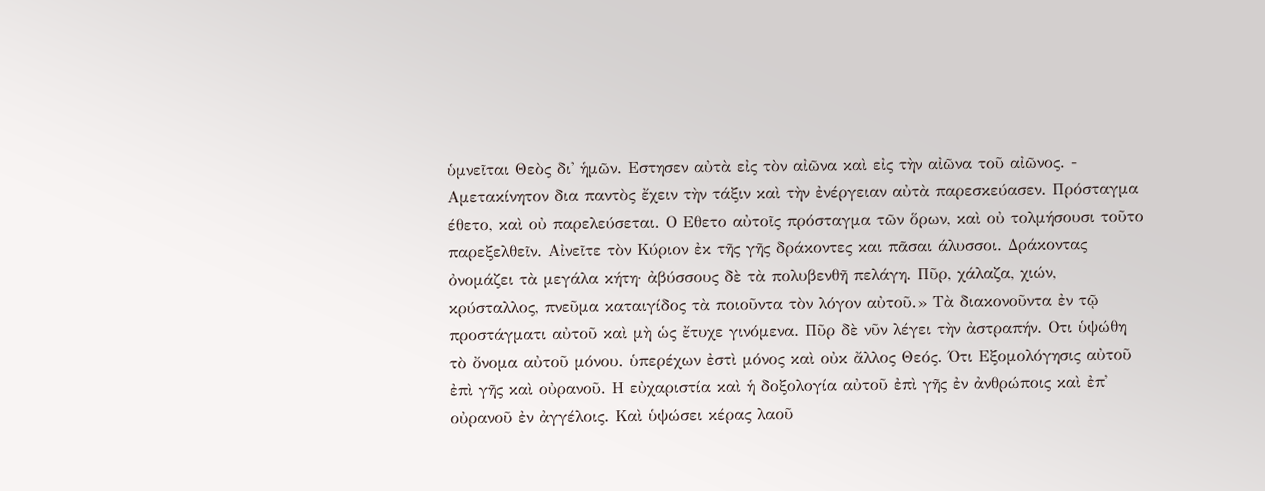ὑμνεῖται Θεὸς δι' ἡμῶν. Εστησεν αὐτὰ εἰς τὸν αἰῶνα καὶ εἰς τὴν αἰῶνα τοῦ αἰῶνος. - Αμετακίνητον δια παντὸς ἔχειν τὴν τάξιν καὶ τὴν ἐνέργειαν αὐτὰ παρεσκεύασεν. Πρόσταγμα έθετο, καὶ οὐ παρελεύσεται. Ο Εθετο αὐτοῖς πρόσταγμα τῶν ὅρων, καὶ οὐ τολμήσουσι τοῦτο παρεξελθεῖν. Αἰνεῖτε τὸν Κύριον ἐκ τῆς γῆς δράκοντες και πᾶσαι άλυσσοι. Δράκοντας ὀνομάζει τὰ μεγάλα κήτη· ἀβύσσους δὲ τὰ πολυβενθῆ πελάγη. Πῦρ, χάλαζα, χιών, κρύσταλλος, πνεῦμα καταιγίδος τὰ ποιοῦντα τὸν λόγον αὐτοῦ.» Τὰ διακονοῦντα ἐν τῷ προστάγματι αὐτοῦ καὶ μὴ ὡς ἔτυχε γινόμενα. Πῦρ δὲ νῦν λέγει τὴν ἀστραπήν. Οτι ὑψώθη τὸ ὄνομα αὐτοῦ μόνου. ὑπερέχων ἐστὶ μόνος καὶ οὐκ ἄλλος Θεός. Ότι Εξομολόγησις αὐτοῦ ἐπὶ γῆς καὶ οὐρανοῦ. Η εὐχαριστία καὶ ἡ δοξολογία αὐτοῦ ἐπὶ γῆς ἐν ἀνθρώποις καὶ ἐπ᾽ οὐρανοῦ ἐν ἀγγέλοις. Καὶ ὑψώσει κέρας λαοῦ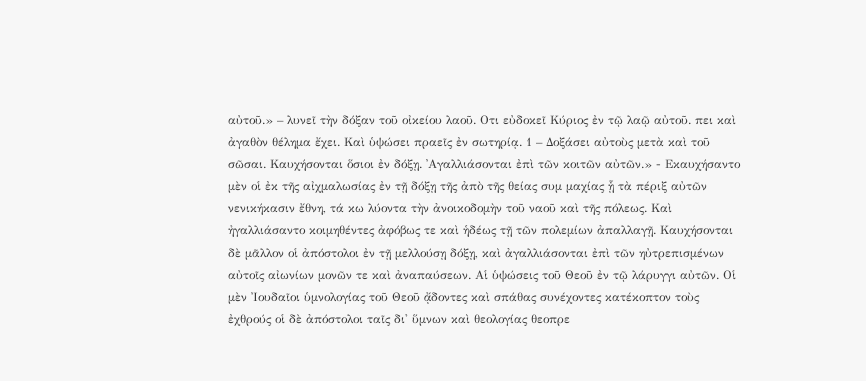αὐτοῦ.» – λυνεῖ τὴν δόξαν τοῦ οἰκείου λαοῦ. Οτι εὐδοκεῖ Κύριος ἐν τῷ λαῷ αὐτοῦ. πει καὶ ἀγαθὸν θέλημα ἔχει. Καὶ ὑψώσει πραεῖς ἐν σωτηρίᾳ. 1 – Δοξάσει αὐτοὺς μετὰ καὶ τοῦ σῶσαι. Καυχήσονται ὅσιοι ἐν δόξῃ. ᾿Αγαλλιάσονται ἐπὶ τῶν κοιτῶν αὐτῶν.» - Εκαυχήσαντο μὲν οἱ ἐκ τῆς αἰχμαλωσίας ἐν τῇ δόξῃ τῆς ἀπὸ τῆς θείας συμ μαχίας ᾗ τὰ πέριξ αὐτῶν νενικήκασιν ἔθνη, τά κω λύοντα τὴν ἀνοικοδομὴν τοῦ ναοῦ καὶ τῆς πόλεως. Καὶ ἠγαλλιάσαντο κοιμηθέντες ἀφόβως τε καὶ ἡδέως τῇ τῶν πολεμίων ἀπαλλαγῇ. Καυχήσονται δὲ μᾶλλον οἱ ἀπόστολοι ἐν τῇ μελλούσῃ δόξῃ, καὶ ἀγαλλιάσονται ἐπὶ τῶν ηὐτρεπισμένων αὐτοῖς αἰωνίων μονῶν τε καὶ ἀναπαύσεων. Αἱ ὑψώσεις τοῦ Θεοῦ ἐν τῷ λάρυγγι αὐτῶν. Οἱ μὲν Ἰουδαῖοι ὑμνολογίας τοῦ Θεοῦ ᾄδοντες καὶ σπάθας συνέχοντες κατέκοπτον τοὺς ἐχθρούς οἱ δὲ ἀπόστολοι ταῖς δι' ὕμνων καὶ θεολογίας θεοπρε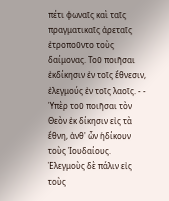πέτι φωναῖς καὶ ταῖς πραγματικαῖς ἀρεταῖς ἐτροποῦντο τοὺς δαίμονας. Τοῦ ποιῆσαι ἐκδίκησιν ἐν τοῖς ἔθνεσιν, ἐλεγμούς ἐν τοῖς λαοῖς. - - Ὑπὲρ τοῦ ποιῆσαι τὸν Θεὸν ἐκ δίκησιν εἰς τὰ ἔθνη, ἀνθ' ὧν ἡδίκουν τοὺς Ἰουδαίους. Ἐλεγμοὺς δὲ πάλιν εἰς τοὺς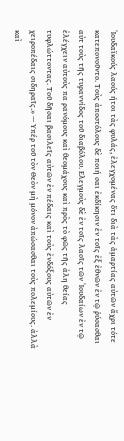Ἰουδαϊκούς λαούς ήτοι τὰς φυλάς, ἐλεγχομένας ὅτι διὰ τὰς ἁμαρτίας αὐτῶν ἄχρι τότε κατεπονοῦντο. Τοὺς ἀποστόλους δὲ ποιή σαι ἐκδίκησιν ἐν τοῖς ἐξ ἐθνῶν ἐν τῷ ῥύσασθαι αὐτ τοὺς τῆς τυραννίδος τοῦ διαβόλου. Ελεγμοὺς δὲ ἐν τοῖς λαοῖς τῶν Ἰουδαίων ἐν τῷ ἐλέγχειν αὐτοὺς πα ρανόμους καὶ θεομάχους καὶ πρὸς τὸ φῶς τῆς ἀλη θείας τυφλώττοντας. Τοῦ δῆσαι βασιλεῖς αὐτῶν ἐν πέδαις καὶ τοὺς ἐνδόξους αὐτῶν ἐν χειροπέδαις σιδηραῖς.» — Υπέρ τοῦ τὸν Θεὸν μὴ μόνον ἀπώσασθαι τοὺς πολεμίους. ἀλλὰ καὶ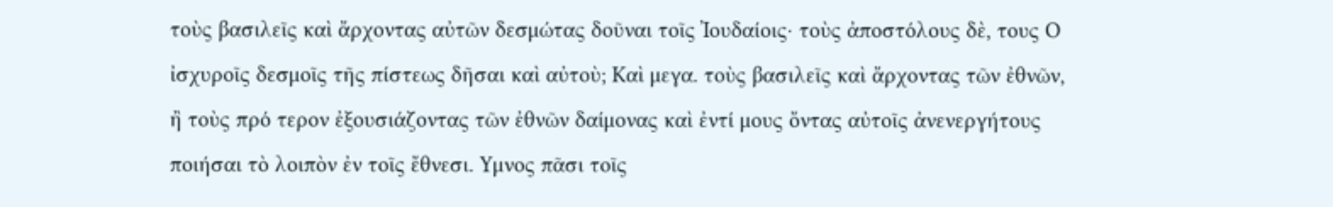τοὺς βασιλεῖς καὶ ἄρχοντας αὐτῶν δεσμώτας δοῦναι τοῖς Ἰουδαίοις· τοὺς ἀποστόλους δὲ, τους Ο ἰσχυροῖς δεσμοῖς τῆς πίστεως δῆσαι καὶ αὐτοὺ; Καὶ μεγα. τοὺς βασιλεῖς καὶ ἄρχοντας τῶν ἐθνῶν, ἢ τοὺς πρό τερον ἐξουσιάζοντας τῶν ἐθνῶν δαίμονας καὶ ἐντί μους ὄντας αὐτοῖς ἀνενεργήτους ποιήσαι τὸ λοιπὸν ἐν τοῖς ἔθνεσι. Υμνος πᾶσι τοῖς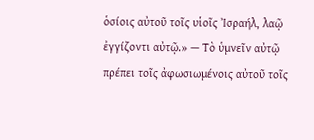ὁσίοις αὐτοῦ τοῖς υἱοῖς Ἰσραήλ, λαῷ ἐγγίζοντι αὐτῷ.» — Τὸ ὑμνεῖν αὐτῷ πρέπει τοῖς ἀφωσιωμένοις αὐτοῦ τοῖς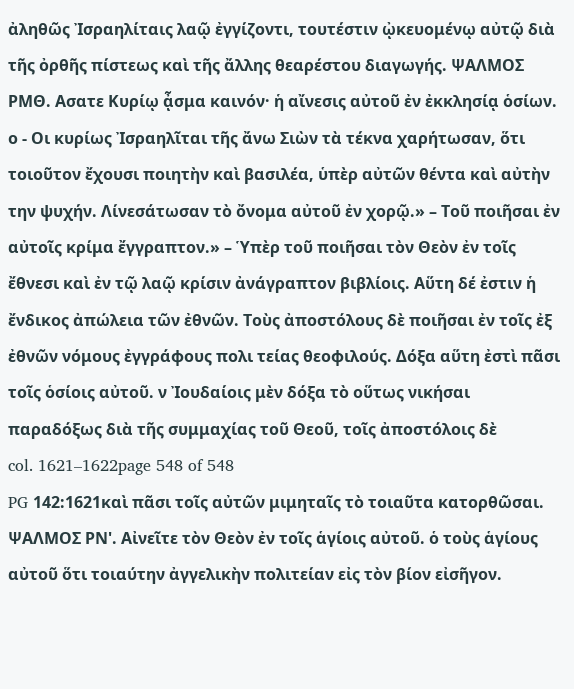ἀληθῶς Ἰσραηλίταις λαῷ ἐγγίζοντι, τουτέστιν ᾠκευομένῳ αὐτῷ διὰ τῆς ὀρθῆς πίστεως καὶ τῆς ἄλλης θεαρέστου διαγωγής. ΨΑΛΜΟΣ ΡΜΘ. Ασατε Κυρίῳ ᾆσμα καινόν· ἡ αἴνεσις αὐτοῦ ἐν ἐκκλησίᾳ ὁσίων. ο - Οι κυρίως Ἰσραηλῖται τῆς ἄνω Σιὼν τὰ τέκνα χαρήτωσαν, ὅτι τοιοῦτον ἔχουσι ποιητὴν καὶ βασιλέα, ὑπὲρ αὐτῶν θέντα καὶ αὐτὴν την ψυχήν. Λίνεσάτωσαν τὸ ὄνομα αὐτοῦ ἐν χορῷ.» – Τοῦ ποιῆσαι ἐν αὐτοῖς κρίμα ἔγγραπτον.» – Ὑπὲρ τοῦ ποιῆσαι τὸν Θεὸν ἐν τοῖς ἔθνεσι καὶ ἐν τῷ λαῷ κρίσιν ἀνάγραπτον βιβλίοις. Αὕτη δέ ἐστιν ἡ ἔνδικος ἀπώλεια τῶν ἐθνῶν. Τοὺς ἀποστόλους δὲ ποιῆσαι ἐν τοῖς ἐξ ἐθνῶν νόμους ἐγγράφους πολι τείας θεοφιλούς. Δόξα αὕτη ἐστὶ πᾶσι τοῖς ὁσίοις αὐτοῦ. ν Ἰουδαίοις μὲν δόξα τὸ οὕτως νικήσαι παραδόξως διὰ τῆς συμμαχίας τοῦ Θεοῦ, τοῖς ἀποστόλοις δὲ
col. 1621–1622page 548 of 548
PG 142:1621καὶ πᾶσι τοῖς αὐτῶν μιμηταῖς τὸ τοιαῦτα κατορθῶσαι. ΨΑΛΜΟΣ ΡΝ'. Αἰνεῖτε τὸν Θεὸν ἐν τοῖς ἁγίοις αὐτοῦ. ὁ τοὺς ἁγίους αὐτοῦ ὅτι τοιαύτην ἀγγελικὴν πολιτείαν εἰς τὸν βίον εἰσῆγον.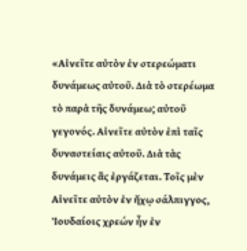«Αἰνεῖτε αὐτὸν ἐν στερεώματι δυνάμεως αὐτοῦ. Διὰ τὸ στερέωμα τὸ παρὰ τῆς δυνάμεω; αὐτοῦ γεγονός. Αἰνεῖτε αὐτὸν ἐπὶ ταῖς δυναστείαις αὐτοῦ. Διὰ τὰς δυνάμεις ἂς ἐργάζεται. Τοῖς μὲν Αἰνεῖτε αὐτὸν ἐν ἤχῳ σάλπιγγος, Ἰουδαίοις χρεών ἦν ἐν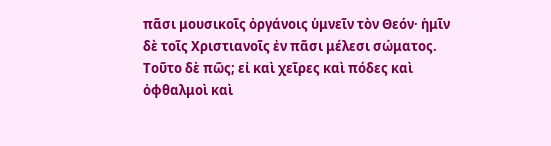πᾶσι μουσικοῖς ὀργάνοις ὑμνεῖν τὸν Θεόν· ἡμῖν δὲ τοῖς Χριστιανοῖς ἐν πᾶσι μέλεσι σώματος. Τοῦτο δὲ πῶς; εἰ καὶ χεῖρες καὶ πόδες καὶ ὀφθαλμοὶ καὶ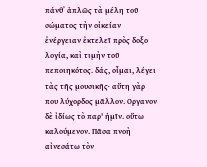πάνθ᾽ ἁπλῶς τὰ μέλη τοῦ σώματος τὴν οἰκείαν ἐνέργειαν ἐκτελεῖ πρὸς δοξο λογία, καὶ τιμὴν τοῦ πεποιηκότος. δάς, οἶμαι, λέγει τὰς τῆς μουσικῆς· αὕτη γὰρ που λύχορδος μᾶλλον. Οργανον δὲ ἰδίως τὸ παρ' ἡμῖν. οὕτω καλούμενον. Πᾶσα πνοὴ αἰνεσάτω τὸν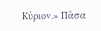Κύριον.» Πᾶσα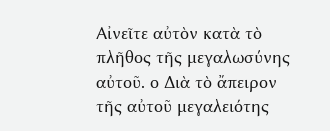Αἰνεῖτε αὐτὸν κατὰ τὸ πλῆθος τῆς μεγαλωσύνης αὐτοῦ. ο Διὰ τὸ ἄπειρον τῆς αὐτοῦ μεγαλειότης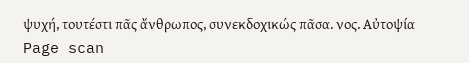ψυχή, τουτέστι πᾶς ἄνθρωπος, συνεκδοχικώς πᾶσα. νος. Αὐτοψία
Page scan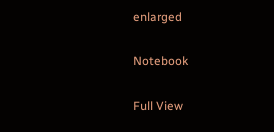enlarged

Notebook

Full View